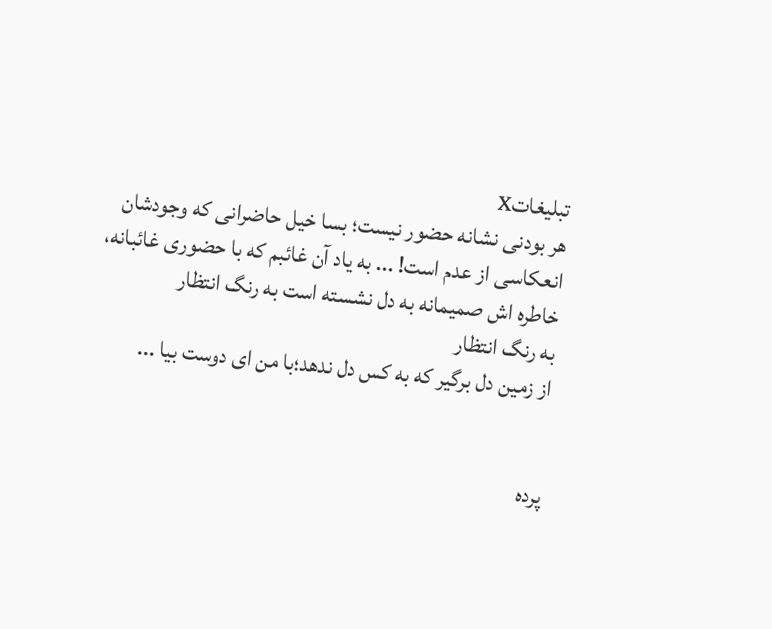تبليغاتX
هر بودنی نشانه حضور نیست؛ بسا خیل حاضرانی که وجودشان انعکاسی از عدم است! ... به یاد آن غائبم که با حضوری غائبانه، خاطره اش صمیمانه به دل نشسته است به رنگ انتظار
به رنگ انتظار
از زمین دل برگیر که به کس دل ندهد؛با من ای دوست بیا ...


پرده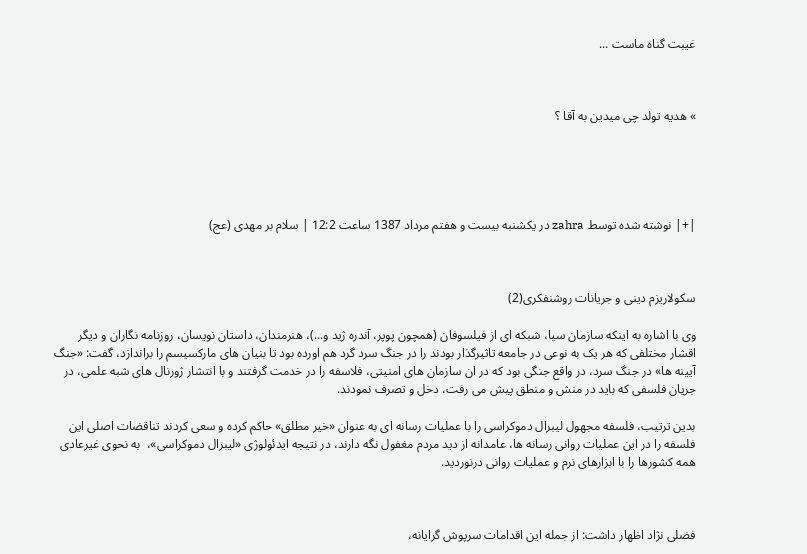غیبت گناه ماست ...



» هدیه تولد چی میدین به آقا ؟





|+| نوشته شده توسط zahra در یکشنبه بیست و هفتم مرداد 1387 ساعت 12:2 | سلام بر مهدی (عج)



سکولاریزم دینی و جریانات روشنفکری(2)

وی با اشاره به اینکه سازمان سیا، شبکه ای از فیلسوفان (همچون پوپر، آندره ژید و...)، هنرمندان، داستان نویسان، روزنامه نگاران و دیگر اقشار مختلفی که هر یک به نوعی در جامعه تاثیرگذار بودند را در جنگ سرد گرد هم اورده بود تا بنیان های مارکسیسم را براندازد، گفت: «جنگ آیینه ها» در جنگ سرد، در واقع جنگی بود که در ان سازمان های امنیتی، فلاسفه را در خدمت گرفتند و با انتشار ژورنال های شبه علمی، در جریان فلسفی که باید در منش و منطق پیش می رفت، دخل و تصرف نمودند.

بدین ترتیب، فلسفه مجهول لیبرال دموکراسی را با عملیات رسانه ای به عنوان «خیر مطلق» حاکم کرده و سعی کردند تناقضات اصلی این فلسفه را در این عملیات روانی رسانه ها، عامدانه از دید مردم مغفول نگه دارند، در نتیجه ایدئولوژی «لیبرال دموکراسی»،  به نحوی غیرعادی همه کشورها را با ابزارهای نرم و عملیات روانی درنوردید.



فضلی نژاد اظهار داشت: از جمله این اقدامات سرپوش گرایانه،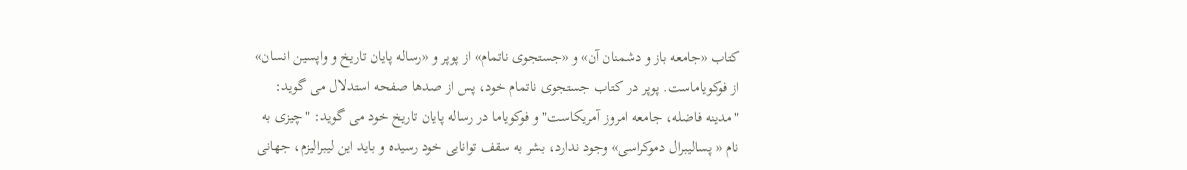کتاب «جامعه باز و دشمنان آن» و «جستجوی ناتمام» از پوپر و «رساله پایان تاریخ و واپسین انسان» از فوکویاماست. پوپر در کتاب جستجوی ناتمام خود، پس از صدها صفحه استدلال می گوید: "مدینه فاضله، جامعه امروز آمریکاست" و فوکویاما در رساله پایان تاریخ خود می گوید: "چیزی به نام « پسالیبرال دموکراسی» وجود ندارد، بشر به سقف توانایی خود رسیده و باید این لیبرالیزم، جهانی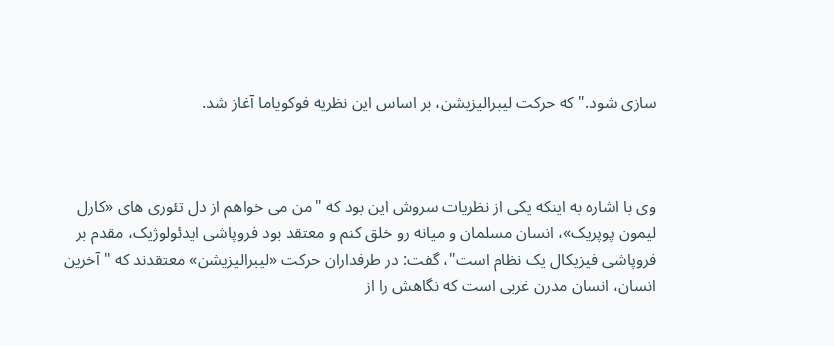سازی شود." که حرکت لیبرالیزیشن، بر اساس این نظریه فوکویاما آغاز شد.



وی با اشاره به اینکه یکی از نظریات سروش این بود که "من می خواهم از دل تئوری های «کارل لیمون پوپریک»، انسان مسلمان و میانه رو خلق کنم و معتقد بود فروپاشی ایدئولوژیک، مقدم بر فروپاشی فیزیکال یک نظام است"، گفت: در طرفداران حرکت «لیبرالیزیشن» معتقدند که " آخرین انسان، انسان مدرن غربی است که نگاهش را از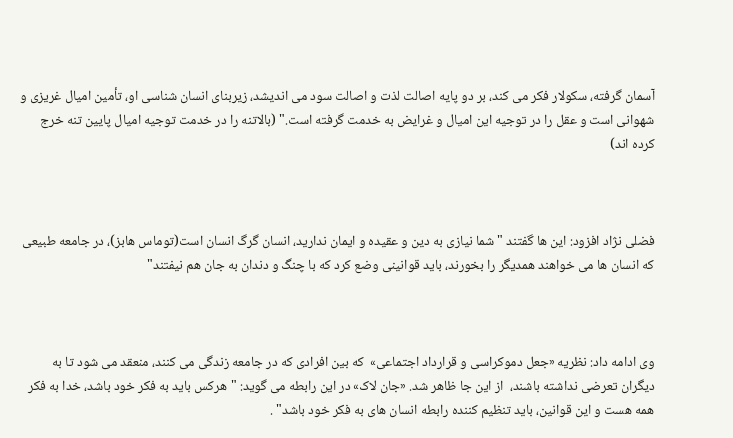آسمان گرفته، سکولار فکر می کند، بر دو پایه اصالت لذت و اصالت سود می اندیشد، زیربنای انسان شناسی او، تأمین امیال غریزی و شهوانی است و عقل را در توجیه این امیال و غرایض به خدمت گرفته است." (بالاتنه را در خدمت توجیه امیال پایین تنه خرج کرده اند)



فضلی نژاد افزود: این ها گفتند "شما نیازی به دین و عقیده و ایمان ندارید، انسان گرگ انسان است(توماس هابز)، در جامعه طبیعی که انسان ها می خواهند همدیگر را بخورند، باید قوانینی وضع کرد که با چنگ و دندان به جان هم نیفتند"



وی ادامه داد: نظریه «جعل دموکراسی و قرارداد اجتماعی»  که بین افرادی که در جامعه زندگی می کنند، منعقد می شود تا به دیگران تعرضی نداشته باشند،  از این جا ظاهر شد. «جان لاک» در این رابطه می گوید: "هرکس باید به فکر خود باشد، خدا به فکر همه هست و این قوانین، باید تنظیم کننده رابطه انسان های به فکر خود باشد" .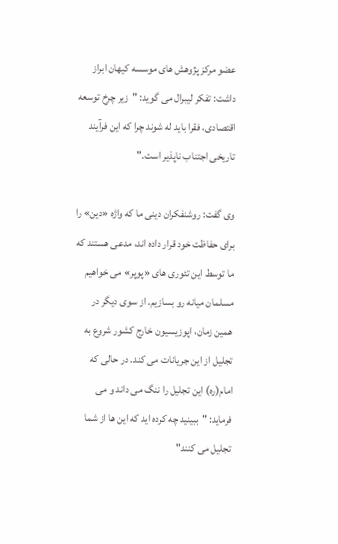عضو مرکز پژوهش های موسسه کیهان ابراز داشت: تفکر لیبرال می گوید: "زیر چرخ توسعه اقتصادی، فقرا باید له شوند چرا که این فرآیند تاریخی اجتناب ناپذیر است."

وی گفت: روشنفکران دینی ما که واژه «دین» را برای حفاظت خود قرار داده اند، مدعی هستند که ما توسط این تئوری های «پوپر» می خواهیم مسلمان میانه رو بسازیم. از سوی دیگر در همین زمان، اپوزیسیون خارج کشور شروع به تجلیل از این جریانات می کند. در حالی که امام(ره) این تجلیل را ننگ می داند و می فرماید: "ببینید چه کرده اید که این ها از شما تجلیل می کنند"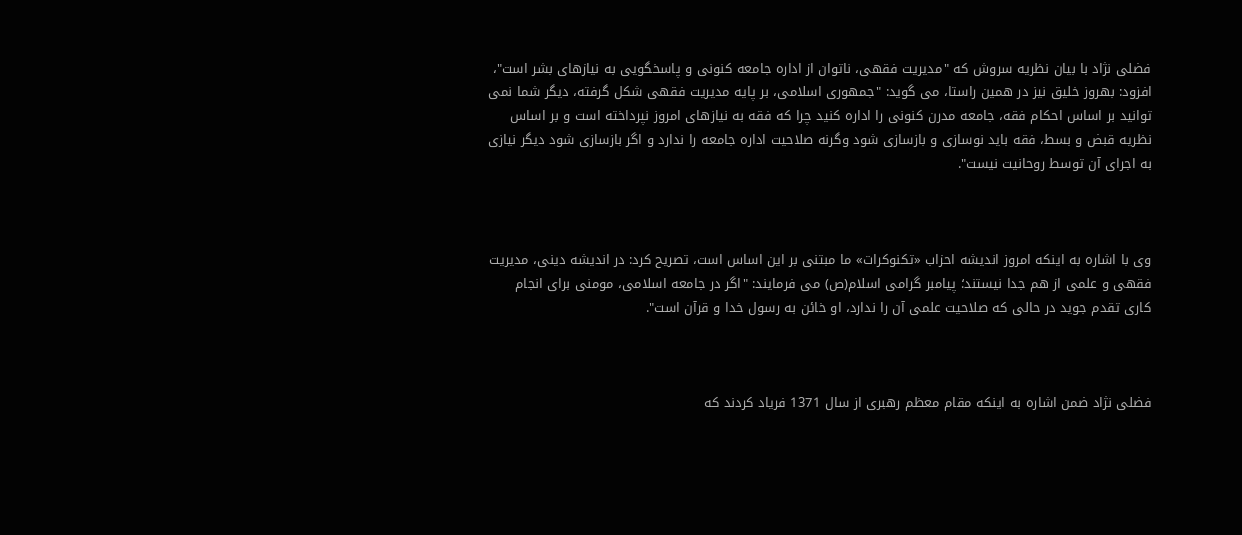فضلی نژاد با بیان نظریه سروش که "مدیریت فقهی، ناتوان از اداره جامعه کنونی و پاسخگویی به نیازهای بشر است"، افزود: بهروز خلیق نیز در همین راستا، می گوید: "جمهوری اسلامی، بر پایه مدیریت فقهی شکل گرفته، دیگر شما نمی توانید بر اساس احکام فقه، جامعه مدرن کنونی را اداره کنید چرا که فقه به نیازهای امروز نپرداخته است و بر اساس نظریه قبض و بسط، فقه باید نوسازی و بازسازی شود وگرنه صلاحیت اداره جامعه را ندارد و اگر بازسازی شود دیگر نیازی به اجرای آن توسط روحانیت نیست".



وی با اشاره به اینکه امروز اندیشه احزاب «تکنوکرات» ما مبتنی بر این اساس است، تصریح کرد: در اندیشه دینی، مدیریت فقهی و علمی از هم جدا نیستند؛ پیامبر گرامی اسلام(ص) می فرمایند: "اگر در جامعه اسلامی، مومنی برای انجام کاری تقدم جوید در حالی که صلاحیت علمی آن را ندارد، او خائن به رسول خدا و قرآن است".



فضلی نژاد ضمن اشاره به اینکه مقام معظم رهبری از سال 1371 فریاد کردند که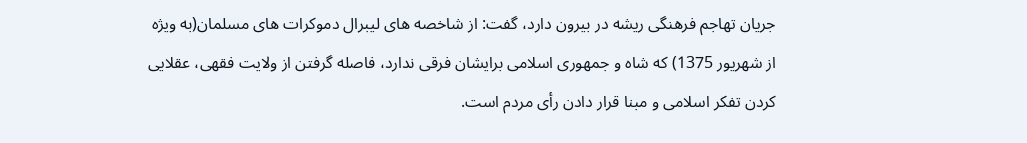جریان تهاجم فرهنگی ریشه در بیرون دارد، گفت: از شاخصه های لیبرال دموکرات های مسلمان(به ویژه از شهریور 1375) که شاه و جمهوری اسلامی برایشان فرقی ندارد، فاصله گرفتن از ولایت فقهی، عقلایی کردن تفکر اسلامی و مبنا قرار دادن رأی مردم است.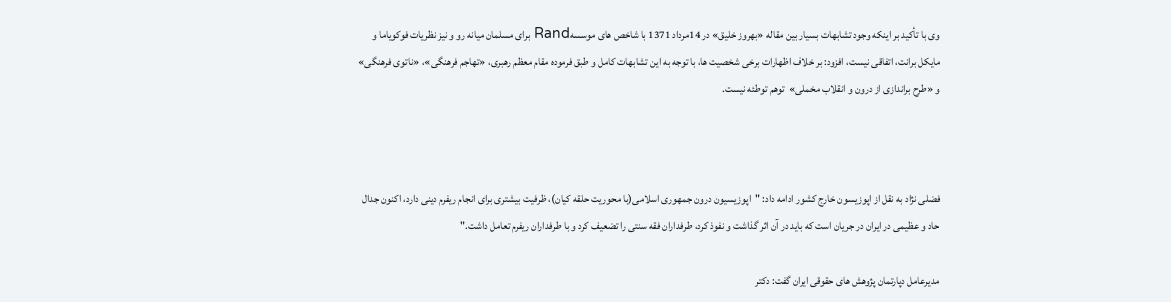وی با تأکید بر اینکه وجود تشابهات بسیار بین مقاله «بهروز خلیق» در 14مرداد 1371 با شاخص های موسسهRand برای مسلمان میانه رو و نیز نظریات فوکویاما و مایکل برانت، اتفاقی نیست، افزود: بر خلاف اظهارات برخی شخصیت ها، با توجه به این تشابهات کامل و طبق فرموده مقام معظم رهبری، «تهاجم فرهنگی»، «ناتوی فرهنگی» و «طرح براندازی از درون و انقلاب مخملی»  توهم توطئه نیست.



فضلی نژاد به نقل از اپوزیسون خارج کشور ادامه داد: "اپوزیسیون درون جمهوری اسلامی(با محوریت حلقه کیان)، ظرفیت بیشتری برای انجام ریفرم دینی دارد، اکنون جدال حاد و عظیمی در ایران در جریان است که باید در آن اثر گذاشت و نفوذ کرد، طرفداران فقه سنتی را تضعیف کرد و با طرفداران ریفرم تعامل داشت."

مدیرعامل دپارتمان پژوهش های حقوقی ایران گفت: دکتر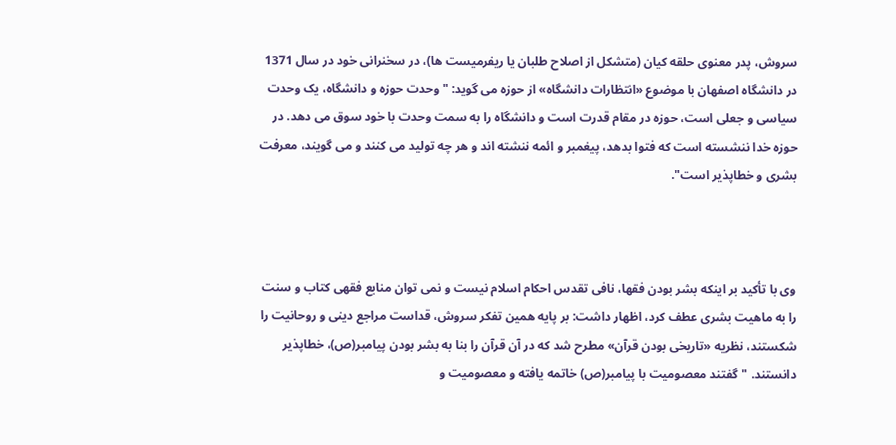سروش، پدر معنوی حلقه کیان (متشکل از اصلاح طلبان یا ریفرمیست ها)، در سخنرانی خود در سال 1371 در دانشگاه اصفهان با موضوع «انتظارات دانشگاه» از حوزه می گوید: " وحدت حوزه و دانشگاه، یک وحدت سیاسی و جعلی است، حوزه در مقام قدرت است و دانشگاه را به سمت وحدت با خود سوق می دهد. در حوزه خدا ننشسته است که فتوا بدهد، پیغمبر و ائمه ننشته اند و هر چه تولید می کنند و می گویند، معرفت بشری و خطاپذیر است".



وی با تأکید بر اینکه بشر بودن فقها، نافی تقدس احکام اسلام نیست و نمی توان منابع فقهی کتاب و سنت را به ماهیت بشری عطف کرد، اظهار داشت: بر پایه همین تفکر سروش، قداست مراجع دینی و روحانیت را شکستند، نظریه «تاریخی بودن قرآن» مطرح شد که در آن قرآن را بنا به بشر بودن پیامبر(ص)، خطاپذیر دانستند. "گفتند معصومیت با پیامبر(ص) خاتمه یافته و معصومیت و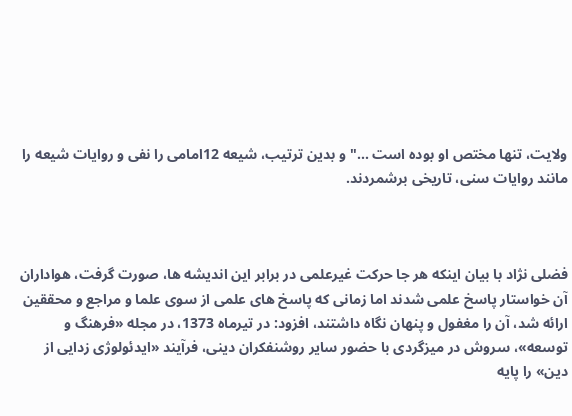ولایت، تنها مختص او بوده است ..." و بدین ترتیب، شیعه 12امامی را نفی و روایات شیعه را مانند روایات سنی، تاریخی برشمردند.



فضلی نژاد با بیان اینکه هر جا حرکت غیرعلمی در برابر این اندیشه ها، صورت گرفت، هواداران آن خواستار پاسخ علمی شدند اما زمانی که پاسخ های علمی از سوی علما و مراجع و محققین ارائه شد، آن را مغفول و پنهان نگاه داشتند، افزود: در تیرماه 1373، در مجله «فرهنگ و توسعه»، سروش در میزگردی با حضور سایر روشنفکران دینی، فرآیند «ایدئولوژی زدایی از دین» را پایه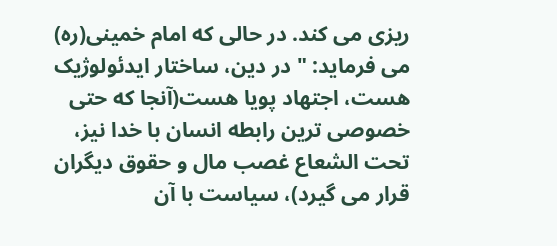ریزی می کند. در حالی که امام خمینی(ره) می فرماید: " در دین، ساختار ایدئولوژیک هست، اجتهاد پویا هست(آنجا که حتی خصوصی ترین رابطه انسان با خدا نیز، تحت الشعاع غصب مال و حقوق دیگران قرار می گیرد)، سیاست با آن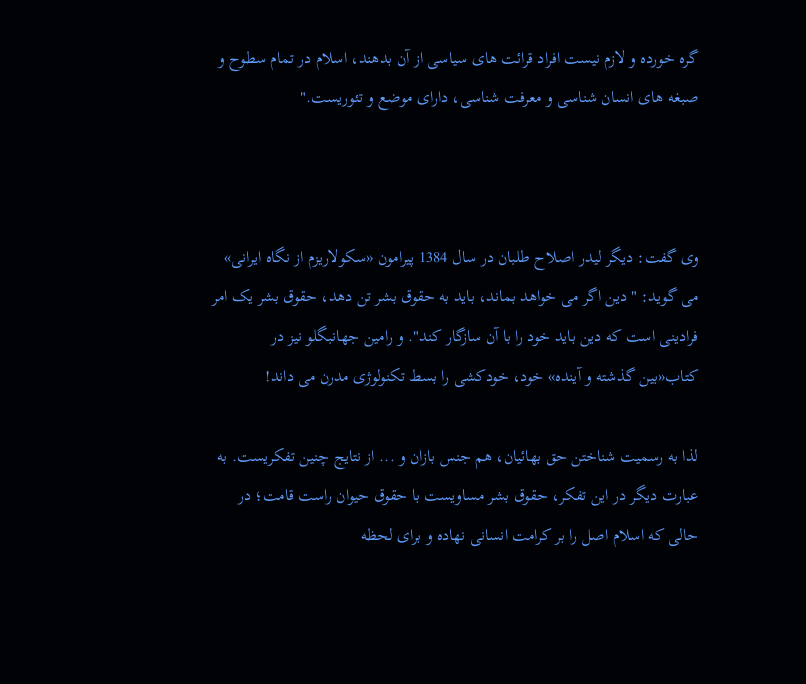گره خورده و لازم نیست افراد قرائت های سیاسی از آن بدهند، اسلام در تمام سطوح و صبغه های انسان شناسی و معرفت شناسی، دارای موضع و تئوریست."



وی گفت: دیگر لیدر اصلاح طلبان در سال 1384 پیرامون «سکولاریزم از نگاه ایرانی» می گوید: "دین اگر می خواهد بماند، باید به حقوق بشر تن دهد، حقوق بشر یک امر فرادینی است که دین باید خود را با آن سازگار کند". و رامین جهانبگلو نیز در کتاب«بین گذشته و آینده» خود، خودکشی را بسط تکنولوژی مدرن می داند!

لذا به رسمیت شناختن حق بهائیان، هم جنس بازان و ... از نتایج چنین تفکریست. به عبارت دیگر در این تفکر، حقوق بشر مساویست با حقوق حیوان راست قامت؛ در حالی که اسلام اصل را بر کرامت انسانی نهاده و برای لحظه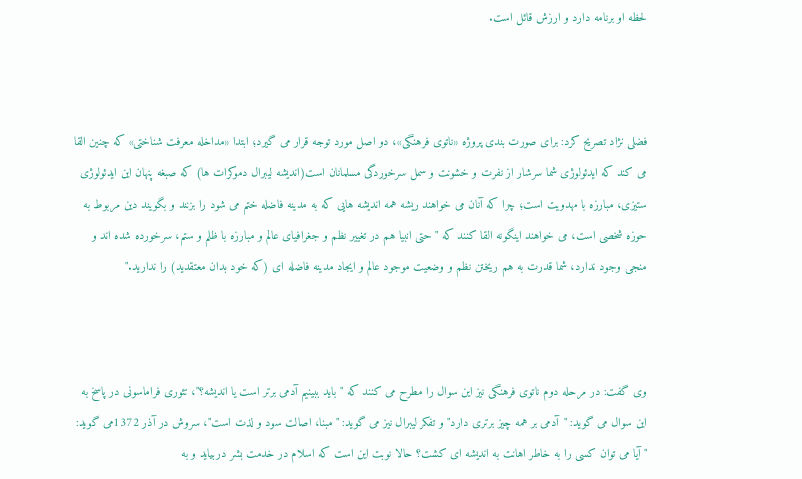لحظه او برنامه دارد و ارزش قائل است.



فضلی نژاد تصریح کرد: برای صورت بندی پروژه «ناتوی فرهنگی»، دو اصل مورد توجه قرار می گیرد؛ ابتدا «مداخله معرفت شناختی» که چنین القا می کند که ایدئولوژی شما سرشار از نفرت و خشونت و سمل سرخوردگی مسلمانان است(اندیشه لیبرال دموکرات ها) که صبغه پنهان این ایدئولوژی ستیزی، مبارزه با مهدویت است؛ چرا که آنان می خواهند ریشه همه اندیشه هایی که به مدینه فاضله ختم می شود را بزنند و بگویند دین مربوط به حوزه شخصی است، می خواهند اینگونه القا کنند که "حتی انبیا هم در تغییر نظم و جغرافیای عالم و مبارزه با ظلم و ستم، سرخورده شده اند و منجی وجود ندارد، شما قدرت به هم ریختن نظم و وضعیت موجود عالم و ایجاد مدینه فاضله ای (که خود بدان معتقدید) را ندارید."



وی گفت: در مرحله دوم ناتوی فرهنگی نیز این سوال را مطرح می کنند که "باید ببینیم آدمی برتر است یا اندیشه؟"، تئوری فراماسونی در پاسخ به این سوال می گوید: "آدمی بر همه چیز برتری دارد" و تفکر لیبرال نیز می گوید: "مبنا، اصالت سود و لذت است"، سروش در آذر 1372می گوید: " آیا می توان کسی را به خاطر اهانت به اندیشه ای کشت؟ حالا نوبت این است که اسلام در خدمت بشر دربیاید و به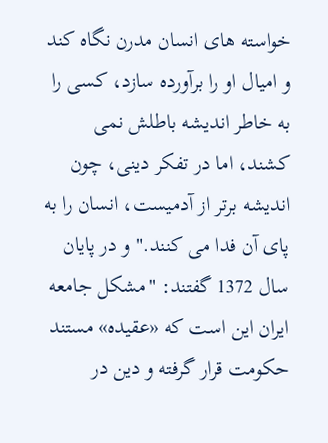خواسته های انسان مدرن نگاه کند و امیال او را برآورده سازد، کسی را به خاطر اندیشه باطلش نمی کشند، اما در تفکر دینی، چون اندیشه برتر از آدمیست، انسان را به پای آن فدا می کنند." و در پایان سال 1372 گفتند: "مشکل جامعه ایران این است که «عقیده» مستند حکومت قرار گرفته و دین در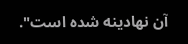آن نهادینه شده است".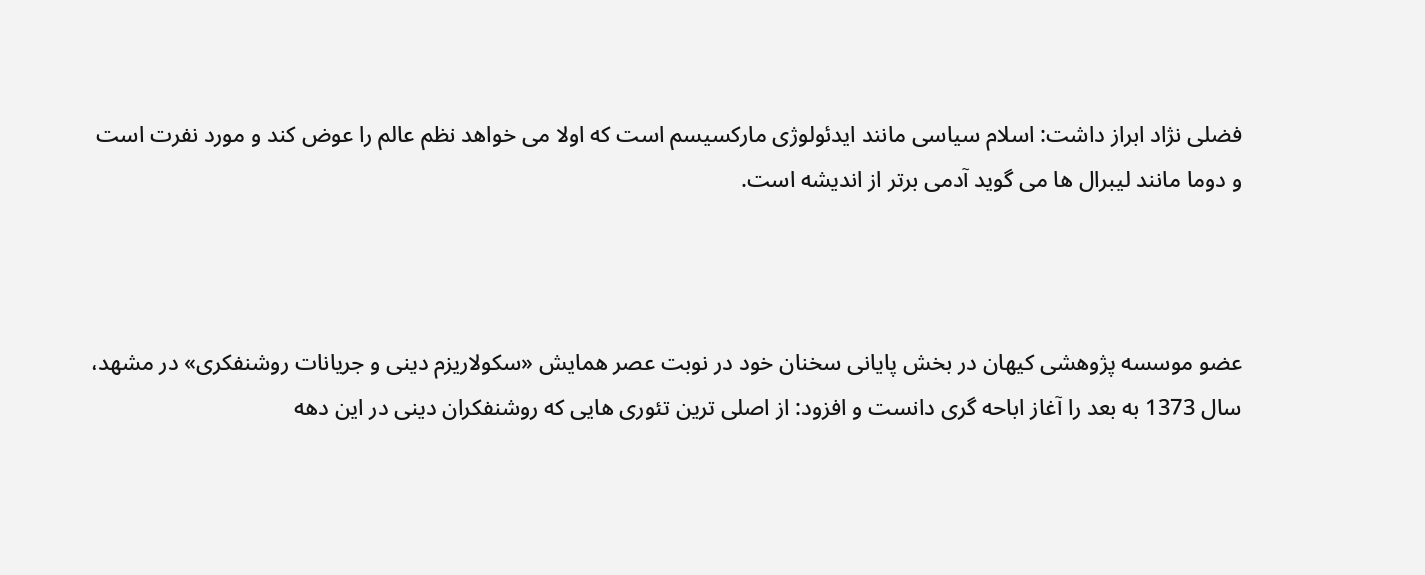فضلی نژاد ابراز داشت: اسلام سیاسی مانند ایدئولوژی مارکسیسم است که اولا می خواهد نظم عالم را عوض کند و مورد نفرت است و دوما مانند لیبرال ها می گوید آدمی برتر از اندیشه است.



عضو موسسه پژوهشی کیهان در بخش پایانی سخنان خود در نوبت عصر همایش «سکولاریزم دینی و جریانات روشنفکری» در مشهد، سال 1373 به بعد را آغاز اباحه گری دانست و افزود: از اصلی ترین تئوری هایی که روشنفکران دینی در این دهه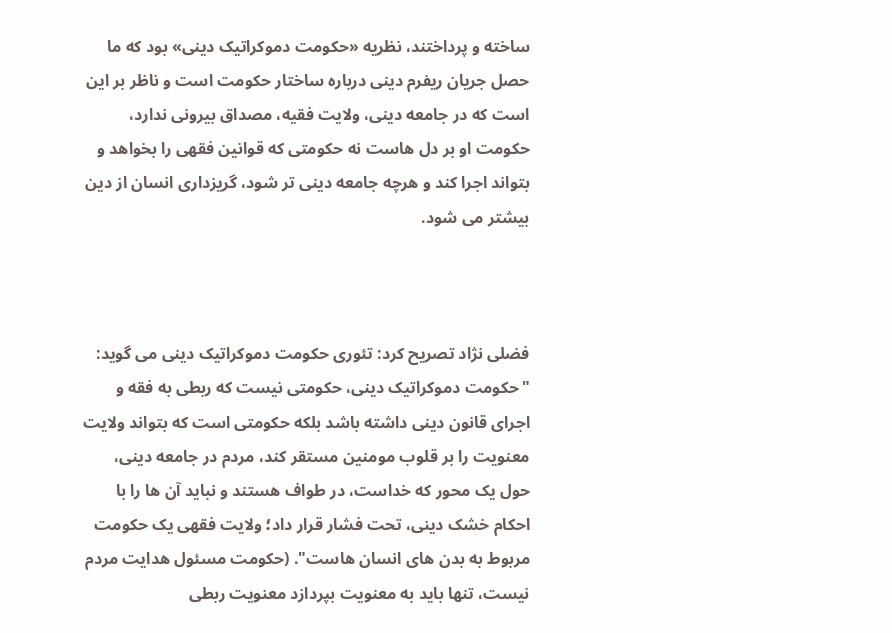ساخته و پرداختند، نظریه «حکومت دموکراتیک دینی» بود که ما حصل جریان ریفرم دینی درباره ساختار حکومت است و ناظر بر این است که در جامعه دینی، ولایت فقیه، مصداق بیرونی ندارد، حکومت او بر دل هاست نه حکومتی که قوانین فقهی را بخواهد و بتواند اجرا کند و هرچه جامعه دینی تر شود، گریزداری انسان از دین بیشتر می شود.



فضلی نژاد تصریح کرد: تئوری حکومت دموکراتیک دینی می گوید: "حکومت دموکراتیک دینی، حکومتی نیست که ربطی به فقه و اجرای قانون دینی داشته باشد بلکه حکومتی است که بتواند ولایت معنویت را بر قلوب مومنین مستقر کند، مردم در جامعه دینی، حول یک محور که خداست، در طواف هستند و نباید آن ها را با احکام خشک دینی، تحت فشار قرار داد؛ ولایت فقهی یک حکومت مربوط به بدن های انسان هاست". (حکومت مسئول هدایت مردم نیست، تنها باید به معنویت بپردازد معنویت ربطی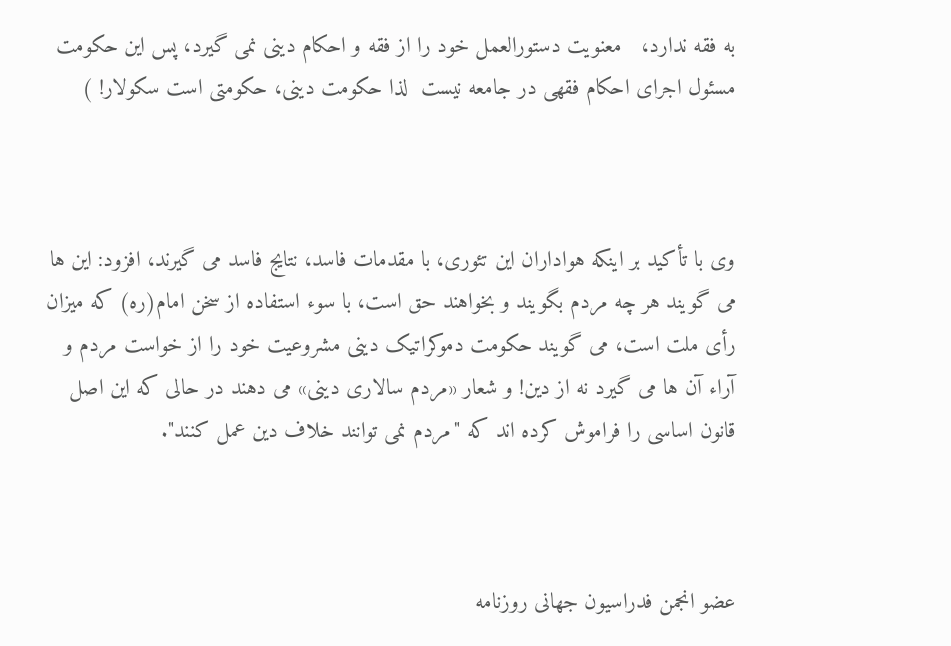به فقه ندارد،   معنویت دستورالعمل خود را از فقه و احکام دینی نمی گیرد، پس این حکومت مسئول اجرای احکام فقهی در جامعه نیست  لذا حکومت دینی، حکومتی است سکولار! )



وی با تأکید بر اینکه هواداران این تئوری، با مقدمات فاسد، نتایج فاسد می گیرند، افزود: این ها می گویند هر چه مردم بگویند و بخواهند حق است، با سوء استفاده از سخن امام(ره) که میزان رأی ملت است، می گویند حکومت دموکراتیک دینی مشروعیت خود را از خواست مردم و آراء آن ها می گیرد نه از دین! و شعار «مردم سالاری دینی» می دهند در حالی که این اصل قانون اساسی را فراموش کرده اند که "مردم نمی توانند خلاف دین عمل کنند".



عضو انجمن فدراسیون جهانی روزنامه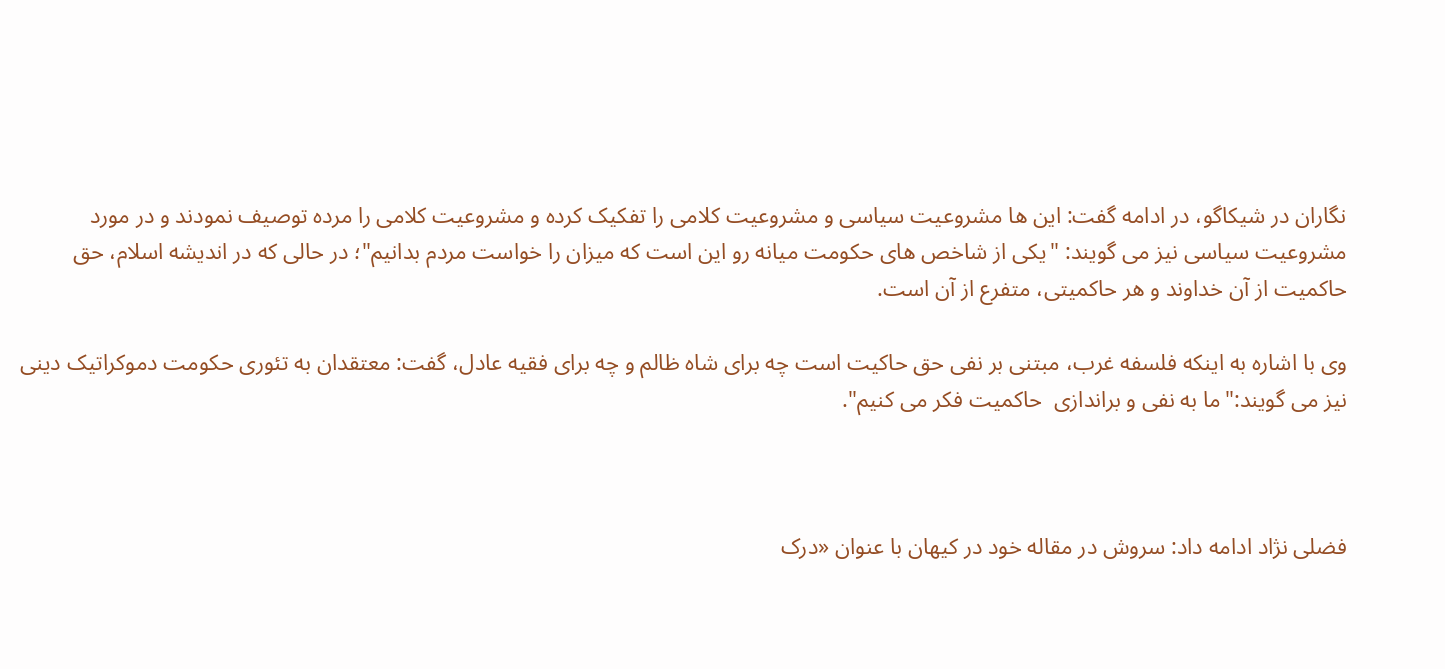نگاران در شیکاگو، در ادامه گفت: این ها مشروعیت سیاسی و مشروعیت کلامی را تفکیک کرده و مشروعیت کلامی را مرده توصیف نمودند و در مورد مشروعیت سیاسی نیز می گویند: "یکی از شاخص های حکومت میانه رو این است که میزان را خواست مردم بدانیم"؛ در حالی که در اندیشه اسلام، حق حاکمیت از آن خداوند و هر حاکمیتی، متفرع از آن است.

وی با اشاره به اینکه فلسفه غرب، مبتنی بر نفی حق حاکیت است چه برای شاه ظالم و چه برای فقیه عادل، گفت: معتقدان به تئوری حکومت دموکراتیک دینی نیز می گویند:"ما به نفی و براندازی  حاکمیت فکر می کنیم".



فضلی نژاد ادامه داد: سروش در مقاله خود در کیهان با عنوان «درک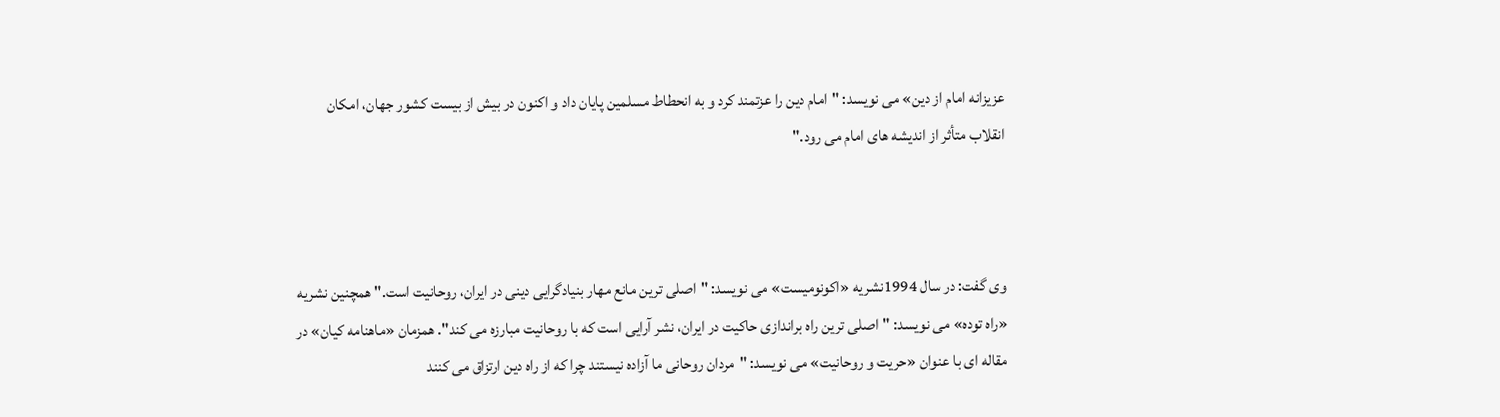عزیزانه امام از دین» می نویسد: "امام دین را عزتمند کرد و به انحطاط مسلمین پایان داد و اکنون در بیش از بیست کشور جهان، امکان انقلاب متأثر از اندیشه های امام می رود."



وی گفت: در سال 1994نشریه «اکونومیست» می نویسد: "اصلی ترین مانع مهار بنیادگرایی دینی در ایران، روحانیت است." همچنین نشریه «راه توده» می نویسد: "اصلی ترین راه براندازی حاکیت در ایران، نشر آرایی است که با روحانیت مبارزه می کند". همزمان «ماهنامه کیان» در مقاله ای با عنوان «حریت و روحانیت» می نویسد: "مردان روحانی ما آزاده نیستند چرا که از راه دین ارتزاق می کنند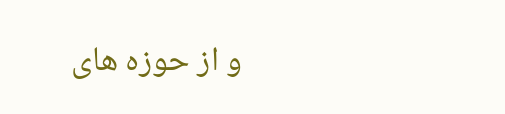و از حوزه های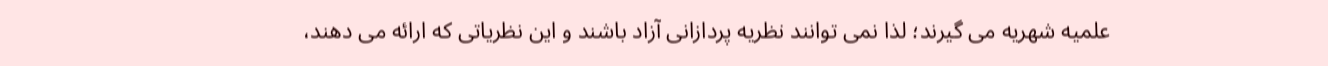علمیه شهریه می گیرند؛ لذا نمی توانند نظریه پردازانی آزاد باشند و این نظریاتی که ارائه می دهند،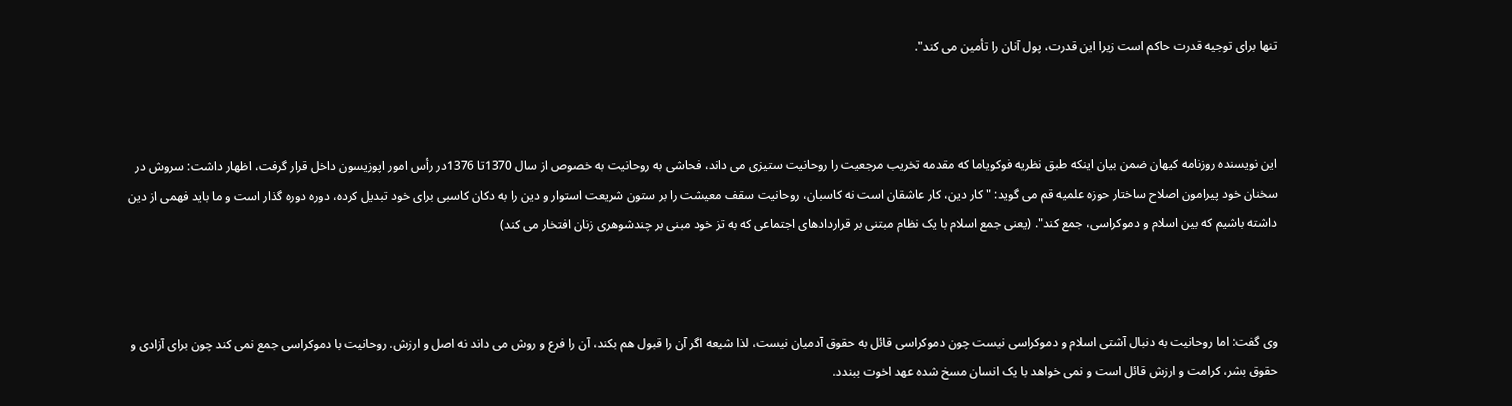تنها برای توجیه قدرت حاکم است زیرا این قدرت، پول آنان را تأمین می کند".



این نویسنده روزنامه کیهان ضمن بیان اینکه طبق نظریه فوکویاما که مقدمه تخریب مرجعیت را روحانیت ستیزی می داند، فحاشی به روحانیت به خصوص از سال 1370تا 1376در رأس امور اپوزیسون داخل قرار گرفت، اظهار داشت: سروش در سخنان خود پیرامون اصلاح ساختار حوزه علمیه قم می گوید: "کار دین، کار عاشقان است نه کاسبان، روحانیت سقف معیشت را بر ستون شریعت استوار و دین را به دکان کاسبی برای خود تبدیل کرده، دوره دوره گذار است و ما باید فهمی از دین داشته باشیم که بین اسلام و دموکراسی، جمع کند". (یعنی جمع اسلام با یک نظام مبتنی بر قراردادهای اجتماعی که به تز خود مبنی بر چندشوهری زنان افتخار می کند)



وی گفت: اما روحانیت به دنبال آشتی اسلام و دموکراسی نیست چون دموکراسی قائل به حقوق آدمیان نیست، لذا شیعه اگر آن را قبول هم بکند، آن را فرع و روش می داند نه اصل و ارزش. روحانیت با دموکراسی جمع نمی کند چون برای آزادی و حقوق بشر، کرامت و ارزش قائل است و نمی خواهد با یک انسان مسخ شده عهد اخوت ببندد.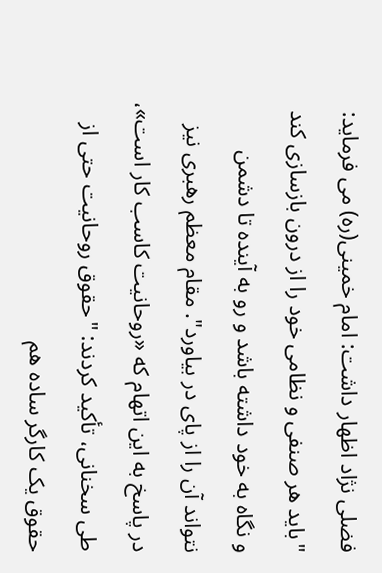فضلی نژاد اظهار داشت: امام خمینی(ره) می فرماید: "باید هر صنفی و نظامی خود را از درون بازسازی کند و نگاه به خود داشته باشد و رو به آینده تا دشمن نتواند آن را از پای در بیاورد". مقام معظم رهبری نیز در پاسخ به این اتهام که «روحانیت کاسب کار است»، طی سخنانی، تأکید کردند: "حقوق روحانیت حتی از حقوق یک کارگر ساده هم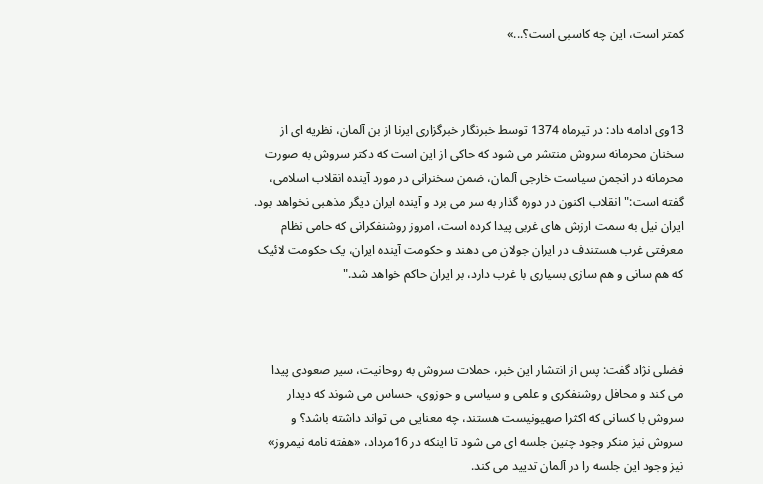کمتر است، این چه کاسبی است؟...»



13وی ادامه داد: در تیرماه 1374 توسط خبرنگار خبرگزاری ایرنا از بن آلمان، نظریه ای از سخنان محرمانه سروش منتشر می شود که حاکی از این است که دکتر سروش به صورت محرمانه در انجمن سیاست خارجی آلمان، ضمن سخنرانی در مورد آینده انقلاب اسلامی، گفته است:"انقلاب اکنون در دوره گذار به سر می برد و آینده ایران دیگر مذهبی نخواهد بود. ایران نیل به سمت ارزش های غربی پیدا کرده است، امروز روشنفکرانی که حامی نظام معرفتی غرب هستندف در ایران جولان می دهند و حکومت آینده ایران، یک حکومت لائیک که هم سانی و هم سازی بسیاری با غرب دارد، بر ایران حاکم خواهد شد."



فضلی نژاد گفت: پس از انتشار این خبر، حملات سروش به روحانیت، سیر صعودی پیدا می کند و محافل روشنفکری و علمی و سیاسی و حوزوی، حساس می شوند که دیدار سروش با کسانی که اکثرا صهیونیست هستند، چه معنایی می تواند داشته باشد؟ و سروش نیز منکر وجود چنین جلسه ای می شود تا اینکه در 16مرداد، «هفته نامه نیمروز» نیز وجود این جلسه را در آلمان تدیید می کند.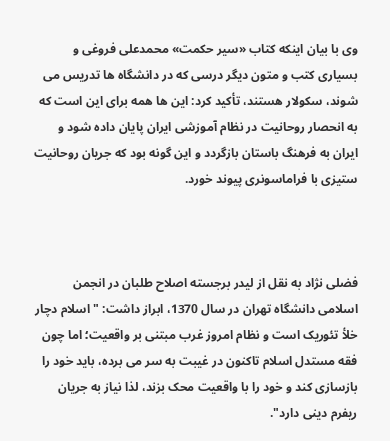وی با بیان اینکه کتاب «سیر حکمت» محمدعلی فروغی و بسیاری کتب و متون دیگر درسی که در دانشگاه ها تدریس می شوند، سکولار هستند، تأکید کرد: این ها همه برای این است که به انحصار روحانیت در نظام آموزشی ایران پایان داده شود و ایران به فرهنگ باستان بازگردد و این گونه بود که جریان روحانیت ستیزی با فراماسونری پیوند خورد.



فضلی نژاد به نقل از لیدر برجسته اصلاح طلبان در انجمن اسلامی دانشگاه تهران در سال 1370، ابراز داشت: "اسلام دچار خلأ تئوریک است و نظام امروز غرب مبتنی بر واقعیت؛ اما چون فقه مستدل اسلام تاکنون در غیبت به سر می برده، باید خود را بازسازی کند و خود را با واقعیت محک بزند، لذا نیاز به جریان ریفرم دینی دارد".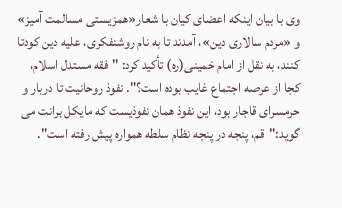وی با بیان اینکه اعضای کیان با شعار«همزیستی مسالمت آمیز» و «مردم سالاری دین»، آمدند تا به نام روشنفکری، علیه دین کودتا کنند، به نقل از امام خمینی(ره) تأکید کرد: "فقه مستدل اسلام، کجا از عرصه اجتماع غایب بوده است؟". نفوذ روحانیت تا دربار و حرمسرای قاجار بود، این نفوذ همان نفوذیست که مایکل برانت می گوید:"قم، پنجه در پنجه نظام سلطه همواره پیش رفته است".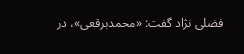فضلی نژاد گفت: «محمدبرقعی»، در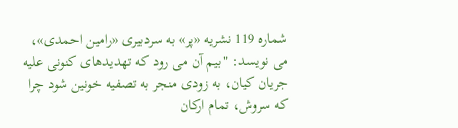شماره 119 نشریه «پر» به سردبیری «رامین احمدی»، می نویسد: "بیم آن می رود که تهدیدهای کنونی علیه جریان کیان، به زودی منجر به تصفیه خونین شود چرا که سروش، تمام ارکان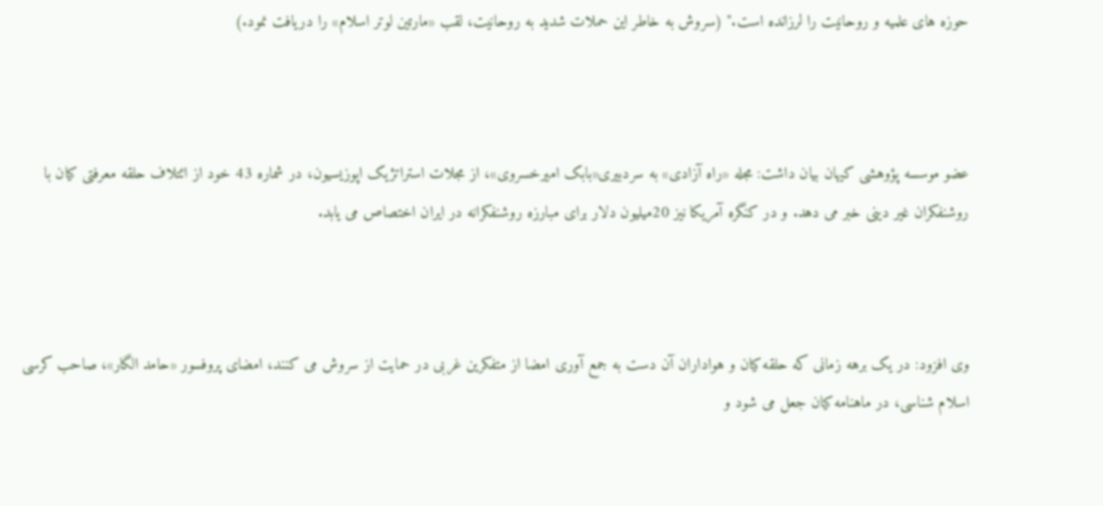حوزه های علمیه و روحانیت را لرزانده است." (سروش به خاطر این حملات شدید به روحانیت، لقب «مارتین لوتر اسلام» را دریافت نمود.)



عضو موسسه پؤوهشی کیهان بیان داشت: مجله «راه آزادی» به سردبیری«بابک امیرخسروی»، از مجلات استراتژیک اپوزیسیون، در شماره 43 خود از ائتلاف حلقه معرفتی کیان با روشنفکران غیر دینی خبر می دهد. و در کنگره آمریکا نیز 20میلیون دلار برای مبارزه روشنفکرانه در ایران اختصاص می یابد.



وی افزود: در یک برهه زمانی که حلقه کیان و هواداران آن دست به جمع آوری امضا از متفکرین غربی در حمایت از سروش می کنند، امضای پروفسور «حامد الگار»، صاحب کرسی اسلام شناسی، در ماهنامه کیان جعل می شود و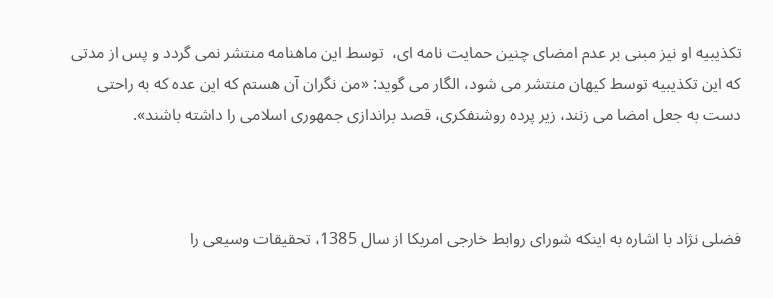تکذیبیه او نیز مبنی بر عدم امضای چنین حمایت نامه ای،  توسط این ماهنامه منتشر نمی گردد و پس از مدتی که این تکذیبیه توسط کیهان منتشر می شود، الگار می گوید: «من نگران آن هستم که این عده که به راحتی دست به جعل امضا می زنند، زیر پرده روشنفکری، قصد براندازی جمهوری اسلامی را داشته باشند».



فضلی نژاد با اشاره به اینکه شورای روابط خارجی امریکا از سال 1385، تحقیقات وسیعی را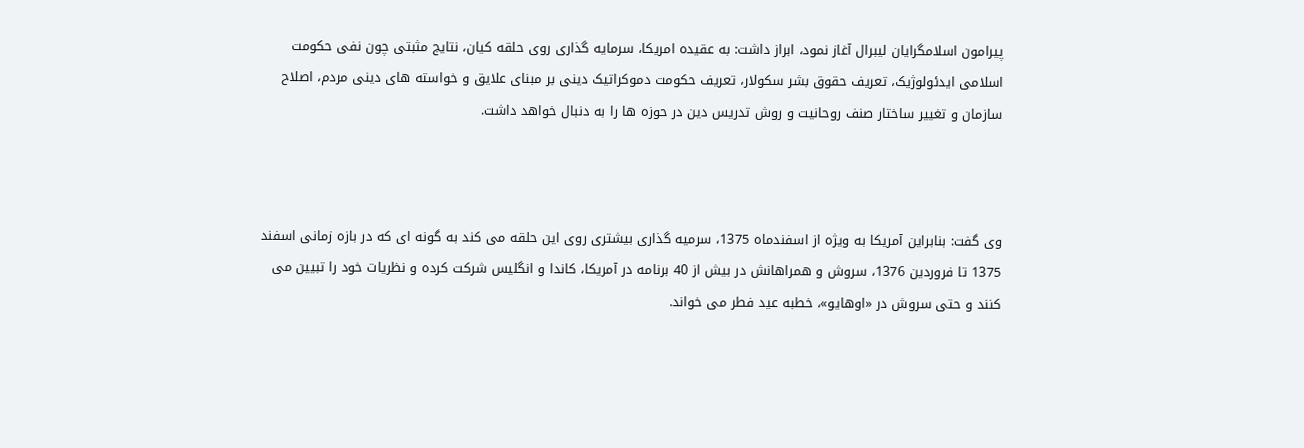پیرامون اسلامگرایان لیبرال آغاز نمود، ابراز داشت: به عقیده امریکا، سرمایه گذاری روی حلقه کیان، نتایج مثبتی چون نفی حکومت اسلامی ایدئولوژیک، تعریف حقوق بشر سکولار، تعریف حکومت دموکراتیک دینی بر مبنای علایق و خواسته های دینی مردم، اصلاح سازمان و تغییر ساختار صنف روحانیت و روش تدریس دین در حوزه ها را به دنبال خواهد داشت.



وی گفت: بنابراین آمریکا به ویژه از اسفندماه 1375، سرمیه گذاری بیشتری روی این حلقه می کند به گونه ای که در بازه زمانی اسفند 1375 تا فروردین 1376، سروش و همراهانش در بیش از 40 برنامه در آمریکا، کاندا و انگلیس شرکت کرده و نظریات خود را تبیین می کنند و حتی سروش در «اوهایو»، خطبه عید فطر می خواند.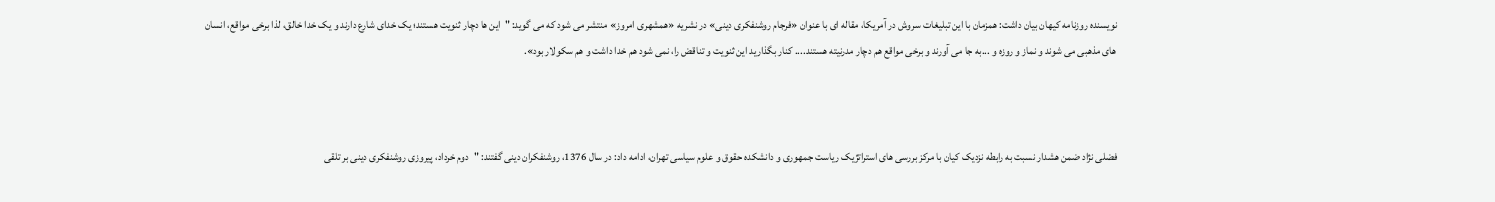نویسنده روزنامه کیهان بیان داشت: همزمان با این تبلیغات سروش در آمریکا، مقاله ای با عنوان «فرجام روشنفکری دینی» در نشریه «همشهری امروز» منتشر می شود که می گوید: "این ها دچار ثنویت هستند؛ یک خدای شارع دارند و یک خدا خالق، لذا برخی مواقع، انسان های مذهبی می شوند و نماز و روزه و ...به جا می آورند و برخی مواقع هم دچار مدرنیته هستند.... کنار بگذارید این ثنویت و تناقض را، نمی شود هم خدا داشت و هم سکولار بود».



فضلی نژاد ضمن هشدار نسبت به رابطه نزدیک کیان با مرکز بررسی های استراتژیک ریاست جمهوری و دانشکده حقوق و علوم سیاسی تهران، ادامه داد: در سال 1376، روشنفکران دینی گفتند: "دوم خرداد، پیروزی روشنفکری دینی بر تلقی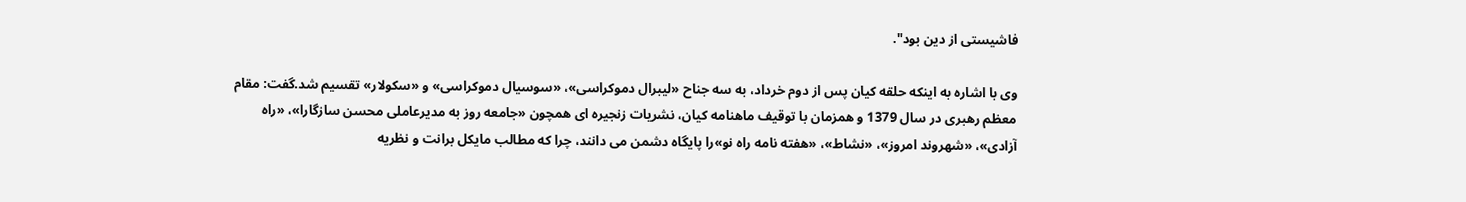فاشیستی از دین بود".

وی با اشاره به اینکه حلقه کیان پس از دوم خرداد، به سه جناح «لیبرال دموکراسی»، «سوسیال دموکراسی» و «سکولار» تقسیم شد.گفت: مقام معظم رهبری در سال 1379 و همزمان با توقیف ماهنامه کیان، نشریات زنجیره ای همچون «جامعه روز به مدیرعاملی محسن سازگارا»، «راه آزادی»، «شهروند امروز»، «نشاط»، «هفته نامه راه نو»را پایگاه دشمن می دانند، چرا که مطالب مایکل برانت و نظریه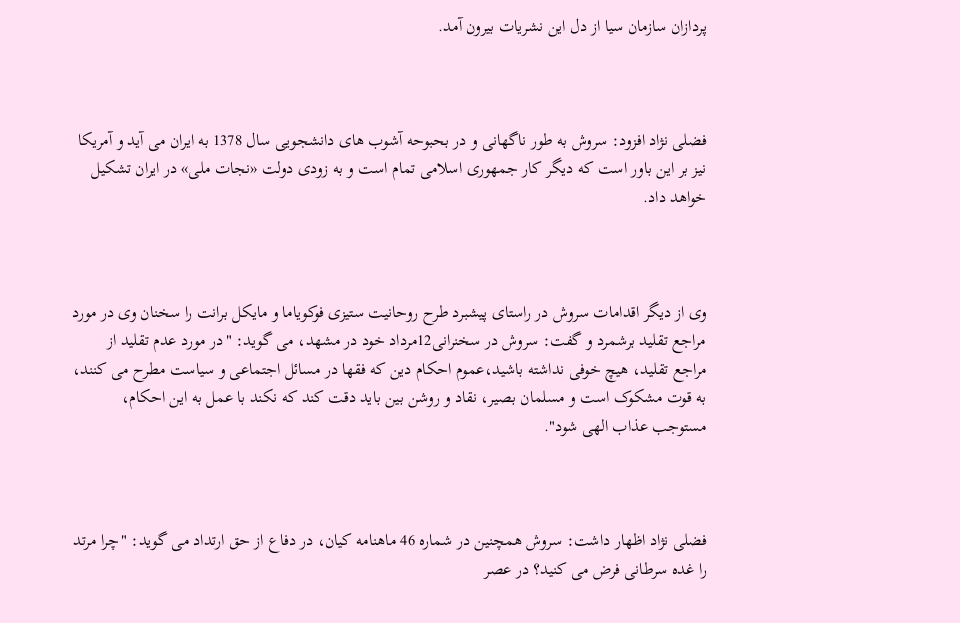پردازان سازمان سیا از دل این نشریات بیرون آمد.



فضلی نژاد افزود: سروش به طور ناگهانی و در بحبوحه آشوب های دانشجویی سال 1378 به ایران می آید و آمریکا نیز بر این باور است که دیگر کار جمهوری اسلامی تمام است و به زودی دولت «نجات ملی» در ایران تشکیل خواهد داد.



وی از دیگر اقدامات سروش در راستای پیشبرد طرح روحانیت ستیزی فوکویاما و مایکل برانت را سخنان وی در مورد مراجع تقلید برشمرد و گفت: سروش در سخنرانی12مرداد خود در مشهد، می گوید: "در مورد عدم تقلید از مراجع تقلید، هیچ خوفی نداشته باشید،عموم احکام دین که فقها در مسائل اجتماعی و سیاست مطرح می کنند، به قوت مشکوک است و مسلمان بصیر، نقاد و روشن بین باید دقت کند که نکند با عمل به این احکام، مستوجب عذاب الهی شود".



فضلی نژاد اظهار داشت: سروش همچنین در شماره 46 ماهنامه کیان، در دفاع از حق ارتداد می گوید: "چرا مرتد را غده سرطانی فرض می کنید؟ در عصر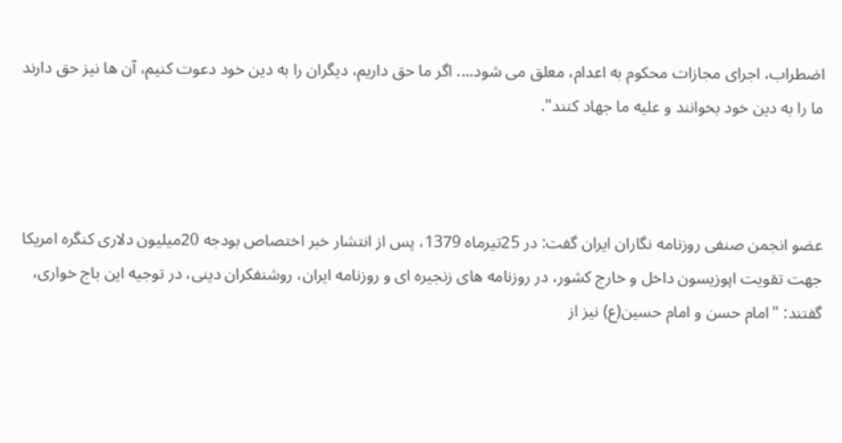اضطراب، اجرای مجازات محکوم به اعدام، معلق می شود.... اگر ما حق داریم، دیگران را به دین خود دعوت کنیم، آن ها نیز حق دارند ما را به دین خود بخوانند و علیه ما جهاد کنند".



عضو انجمن صنفی روزنامه نگاران ایران گفت: در 25تیرماه 1379، پس از انتشار خبر اختصاص بودجه 20میلیون دلاری کنگره امریکا جهت تقویت اپوزیسون داخل و خارج کشور، در روزنامه های زنجیره ای و روزنامه ایران، روشنفکران دینی، در توجیه این باج خواری، گفتند: "امام حسن و امام حسین(ع) نیز از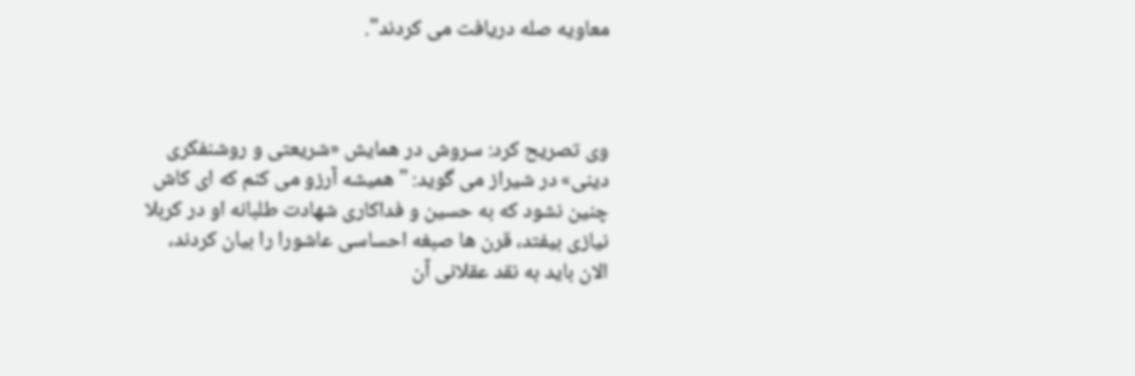معاویه صله دریافت می کردند".



وی تصریح کرد: سروش در همایش «شریعتی و روشنفکری دینی» در شیراز می گوید: "همیشه آرزو می کنم که ای کاش چنین نشود که به حسین و فداکاری شهادت طلبانه او در کربلا نیازی بیفتد، قرن ها صبغه احساسی عاشورا را بیان کردند، الان باید به نقد عقلانی آن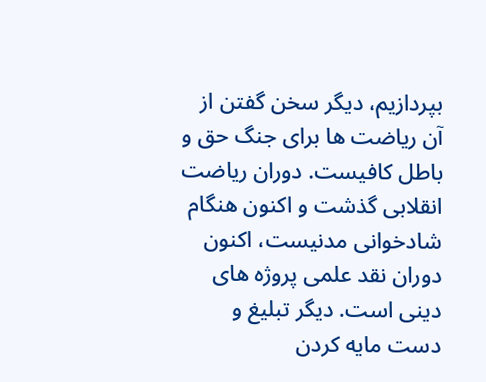بپردازیم، دیگر سخن گفتن از آن ریاضت ها برای جنگ حق و باطل کافیست. دوران ریاضت انقلابی گذشت و اکنون هنگام شادخوانی مدنیست، اکنون دوران نقد علمی پروژه های دینی است. دیگر تبلیغ و دست مایه کردن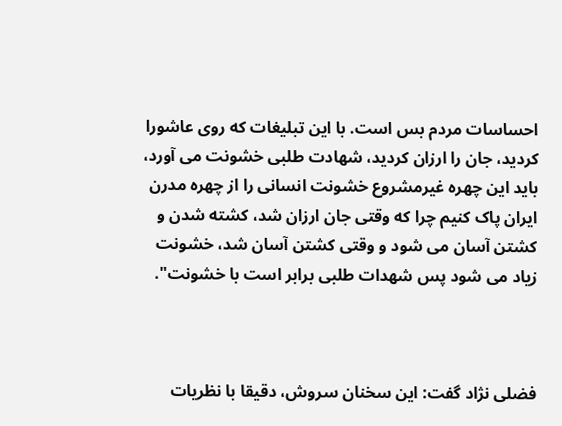احساسات مردم بس است. با این تبلیغات که روی عاشورا کردید، جان را ارزان کردید، شهادت طلبی خشونت می آورد، باید این چهره غیرمشروع خشونت انسانی را از چهره مدرن ایران پاک کنیم چرا که وقتی جان ارزان شد، کشته شدن و کشتن آسان می شود و وقتی کشتن آسان شد، خشونت زیاد می شود پس شهدات طلبی برابر است با خشونت".



فضلی نژاد گفت: این سخنان سروش، دقیقا با نظریات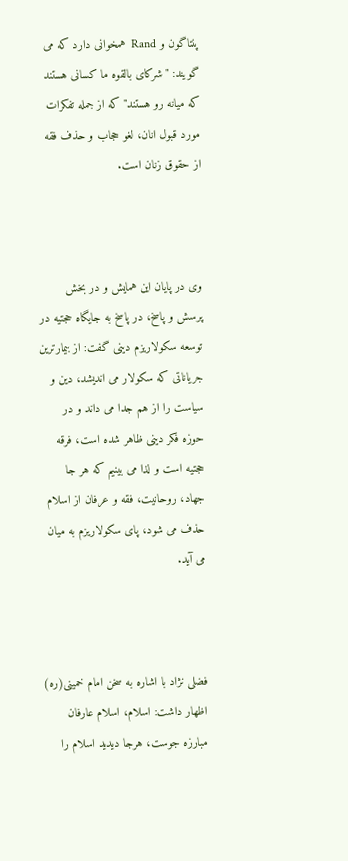پنتاگون و Rand  همخوانی دارد که می گویند: "شرکای بالقوه ما کسانی هستند که میانه رو هستند" که از جمله تفکرات مورد قبول انان، لغو حجاب و حذف فقه از حقوق زنان است.



وی در پایان این همایش و در بخش پرسش و پاسخ، در پاسخ به جایگاه حجتیه در توسعه سکولاریزم دینی گفت: از بیمارترین جریاناتی که سکولار می اندیشد، دین و سیاست را از هم جدا می داند و در حوزه فکر دینی ظاهر شده است، فرقه حجتیه است و لذا می بینیم که هر جا جهاد، روحانیت، فقه و عرفان از اسلام حذف می شود، پای سکولاریزم به میان می آید.



فضلی نژاد با اشاره به سخن امام خمینی(ره) اظهار داشت: اسلام، اسلام عارفان مبارزه جوست، هرجا دیدید اسلام را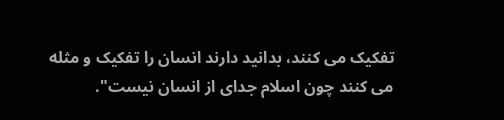تفکیک می کنند، بدانید دارند انسان را تفکیک و مثله می کنند چون اسلام جدای از انسان نیست".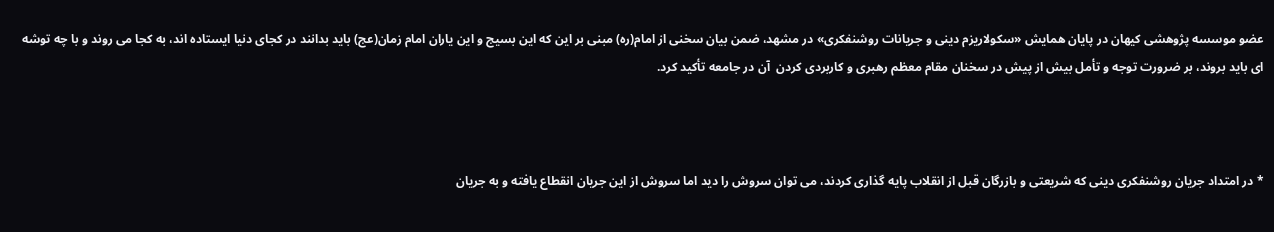عضو موسسه پژوهشی کیهان در پایان همایش «سکولاریزم دینی و جریانات روشنفکری» در مشهد، ضمن بیان سخنی از امام(ره) مبنی بر این که این بسیج و این یاران امام زمان(عج) باید بدانند در کجای دنیا ایستاده اند، به کجا می روند و با چه توشه ای باید بروند، بر ضرورت توجه و تأمل بیش از پیش در سخنان مقام معظم رهبری و کاربردی کردن  آن در جامعه تأکید کرد.



* در امتداد جریان روشنفکری دینی که شریعتی و بازرگان قبل از انقلاب پایه گذاری کردند، می توان سروش را دید اما سروش از این جریان انقطاع یافته و به جریان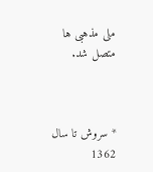ملی مذهبی ها متصل شد.



* سروش تا سال 1362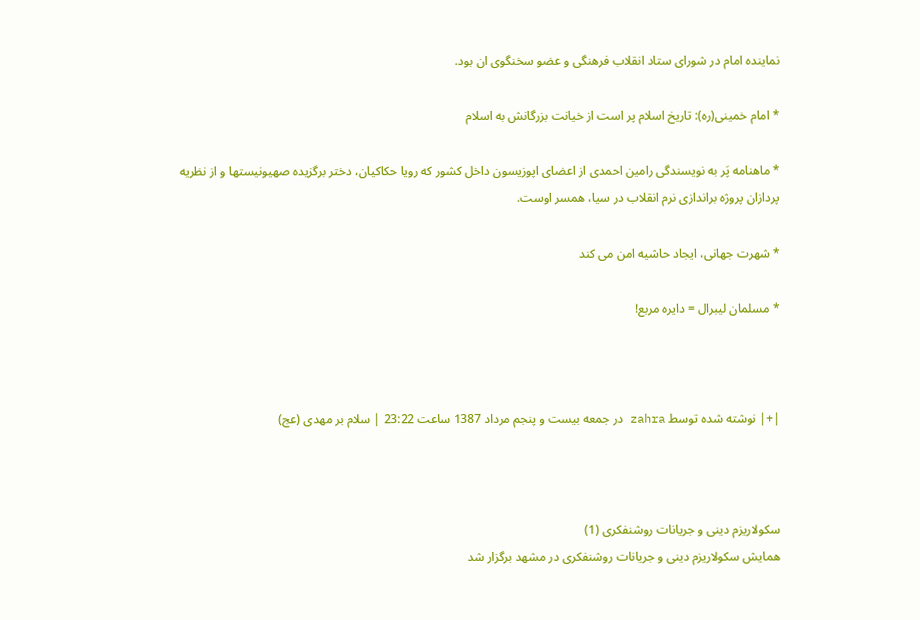نماینده امام در شورای ستاد انقلاب فرهنگی و عضو سخنگوی ان بود.

* امام خمینی(ره): تاریخ اسلام پر است از خیانت بزرگانش به اسلام

* ماهنامه پَر به نویسندگی رامین احمدی از اعضای اپوزیسون داخل کشور که رویا حکاکیان، دختر برگزیده صهیونیستها و از نظریه پردازان پروژه براندازی نرم انقلاب در سیا، همسر اوست.

* شهرت جهانی، ایجاد حاشیه امن می کند

* مسلمان لیبرال = دایره مربع!



|+| نوشته شده توسط zahra در جمعه بیست و پنجم مرداد 1387 ساعت 23:22 | سلام بر مهدی (عج)



سکولاریزم دینی و جریانات روشنفکری (1)
همایش سکولاریزم دینی و جریانات روشنفکری در مشهد برگزار شد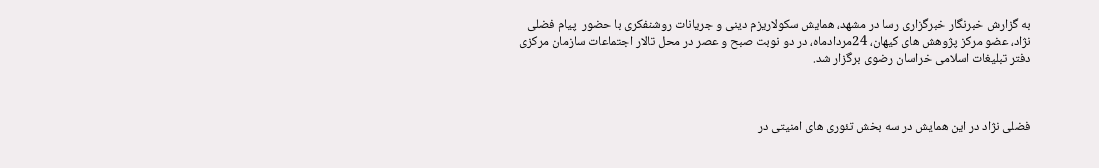به گزارش خبرنگار خبرگزاری رسا در مشهد، همایش سکولاریزم دینی و جریانات روشنفکری با حضور  پیام فضلی نژاد، عضو مرکز پژوهش های کیهان، 24مردادماه، در دو نوبت صبح و عصر در محل تالار اجتماعات سازمان مرکزی دفتر تبلیغات اسلامی خراسان رضوی برگزار شد.



فضلی نژاد در این همایش در سه بخش تئوری های امنیتی در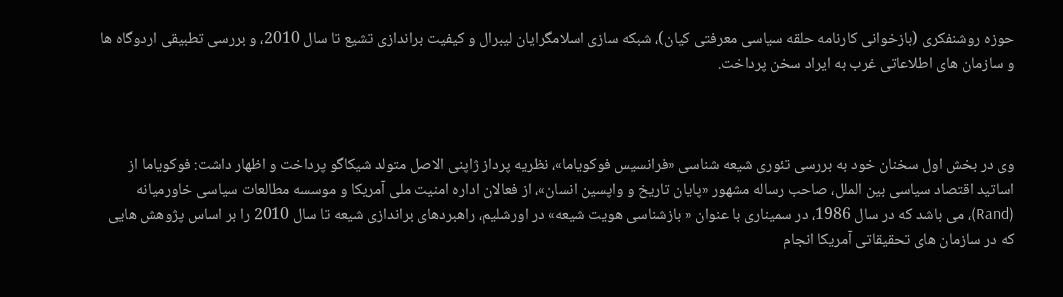حوزه روشنفکری (بازخوانی کارنامه حلقه سیاسی معرفتی کیان)، شبکه سازی اسلامگرایان لیبرال و کیفیت براندازی تشیع تا سال 2010، و بررسی تطبیقی اردوگاه ها و سازمان های اطلاعاتی غرب به ایراد سخن پرداخت.



وی در بخش اول سخنان خود به بررسی تئوری شیعه شناسی «فرانسیس فوکویاما»، نظریه پرداز ژاپنی الاصل متولد شیکاگو پرداخت و اظهار داشت: فوکویاما از اساتید اقتصاد سیاسی بین الملل، صاحب رساله مشهور «پایان تاریخ و واپسین انسان»، از فعالان اداره امنیت ملی آمریکا و موسسه مطالعات سیاسی خاورمیانه (Rand)، می باشد که در سال 1986، در سمیناری با عنوان « بازشناسی هویت شیعه» در اورشلیم، راهبردهای براندازی شیعه تا سال 2010 را بر اساس پژوهش هایی که در سازمان های تحقیقاتی آمریکا انجام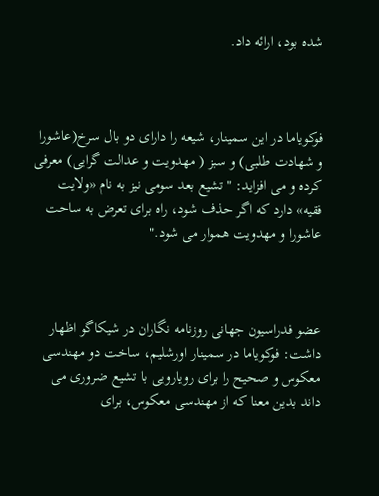شده بود، ارائه داد.



فوکویاما در این سمینار، شیعه را دارای دو بال سرخ(عاشورا و شهادت طلبی) و سبز ( مهدویت و عدالت گرایی) معرفی کرده و می افزاید: "تشیع بعد سومی نیز به نام «ولایت فقیه» دارد که اگر حذف شود، راه برای تعرض به ساحت عاشورا و مهدویت هموار می شود."



عضو فدراسیون جهانی روزنامه نگاران در شیکاگو اظهار داشت: فوکویاما در سمینار اورشلیم، ساخت دو مهندسی معکوس و صحیح را برای رویارویی با تشیع ضروری می داند بدین معنا که از مهندسی معکوس، برای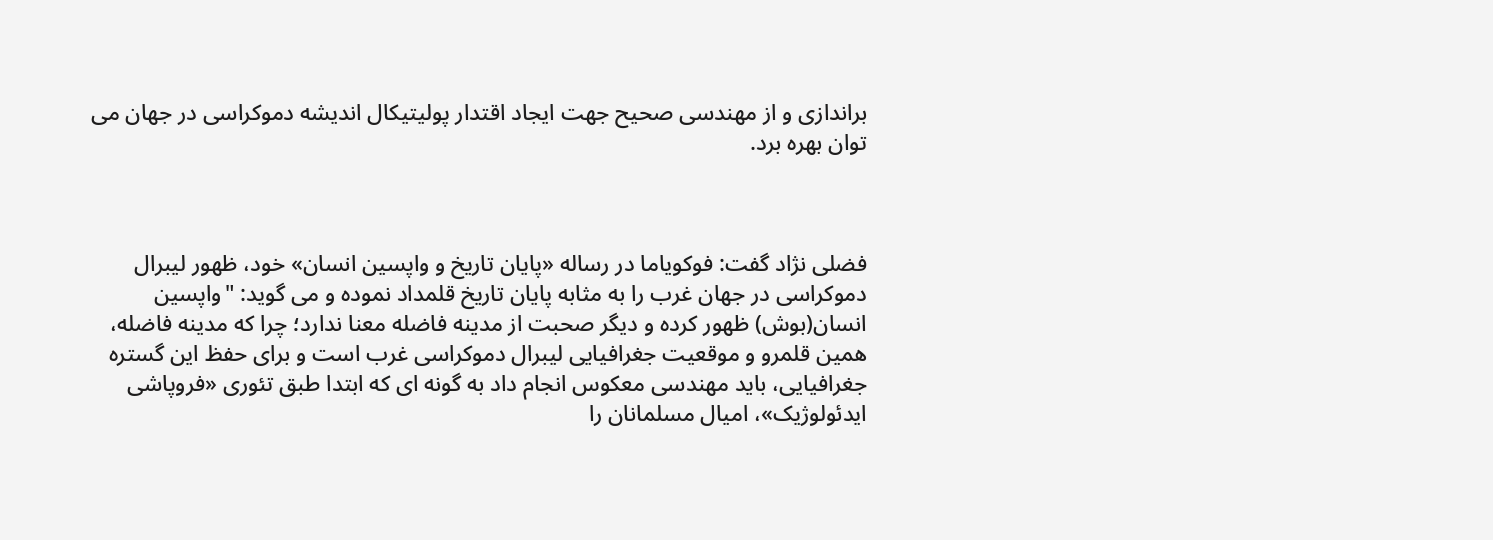براندازی و از مهندسی صحیح جهت ایجاد اقتدار پولیتیکال اندیشه دموکراسی در جهان می توان بهره برد.



فضلی نژاد گفت: فوکویاما در رساله «پایان تاریخ و واپسین انسان» خود، ظهور لیبرال دموکراسی در جهان غرب را به مثابه پایان تاریخ قلمداد نموده و می گوید: "واپسین انسان(بوش) ظهور کرده و دیگر صحبت از مدینه فاضله معنا ندارد؛ چرا که مدینه فاضله، همین قلمرو و موقعیت جغرافیایی لیبرال دموکراسی غرب است و برای حفظ این گستره جغرافیایی، باید مهندسی معکوس انجام داد به گونه ای که ابتدا طبق تئوری «فروپاشی ایدئولوژیک»، امیال مسلمانان را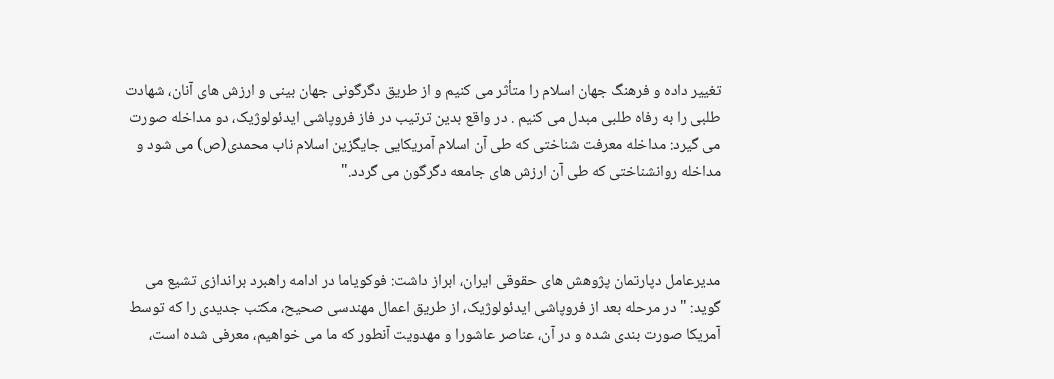تغییر داده و فرهنگ جهان اسلام را متأثر می کنیم و از طریق دگرگونی جهان بینی و ارزش های آنان، شهادت طلبی را به رفاه طلبی مبدل می کنیم . در واقع بدین ترتیب در فاز فروپاشی ایدئولوژیک، دو مداخله صورت می گیرد: مداخله معرفت شناختی که طی آن اسلام آمریکایی جایگزین اسلام ناب محمدی(ص) می شود و مداخله روانشناختی که طی آن ارزش های جامعه دگرگون می گردد."



مدیرعامل دپارتمان پژوهش های حقوقی ایران، ابراز داشت: فوکویاما در ادامه راهبرد براندازی تشیع می گوید: " در مرحله بعد از فروپاشی ایدئولوژیک، از طریق اعمال مهندسی صحیح، مکتب جدیدی را که توسط آمریکا صورت بندی شده و در آن، عناصر عاشورا و مهدویت آنطور که ما می خواهیم، معرفی شده است،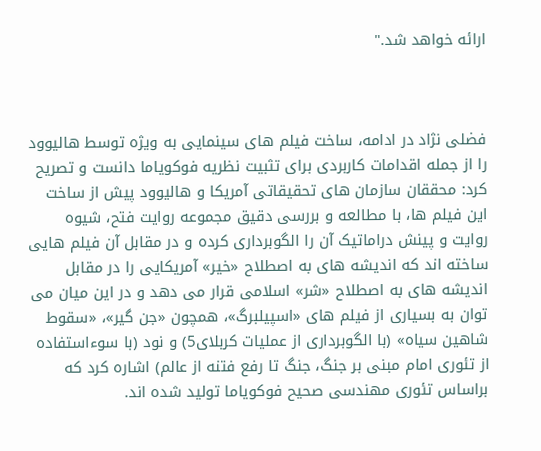ارائه خواهد شد."



فضلی نژاد در ادامه، ساخت فیلم های سینمایی به ویژه توسط هالیوود را از جمله اقدامات کاربردی برای تثبیت نظریه فوکویاما دانست و تصریح کرد: محققان سازمان های تحقیقاتی آمریکا و هالیوود پیش از ساخت این فیلم ها، با مطالعه و بررسی دقیق مجموعه روایت فتح، شیوه روایت و پینش دراماتیک آن را الگوبرداری کرده و در مقابل آن فیلم هایی ساخته اند که اندیشه های به اصطلاح «خیر» آمریکایی را در مقابل اندیشه های به اصطلاح «شر» اسلامی قرار می دهد و در این میان می توان به بسیاری از فیلم های «اسپیلبرگ»، همچون «جن گیر»، «سقوط شاهین سیاه» (با الگوبرداری از عملیات کربلای5) و نود (با سوءاستفاده از تئوری امام مبنی بر جنگ، جنگ تا رفع فتنه از عالم) اشاره کرد که براساس تئوری مهندسی صحیح فوکویاما تولید شده اند.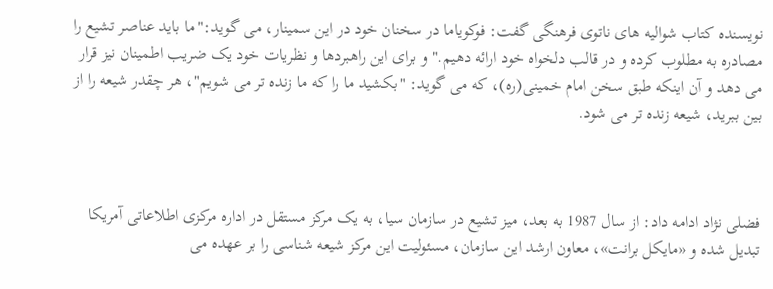نویسنده کتاب شوالیه های ناتوی فرهنگی گفت: فوکویاما در سخنان خود در این سمینار، می گوید:"ما باید عناصر تشیع را مصادره به مطلوب کرده و در قالب دلخواه خود ارائه دهیم." و برای این راهبردها و نظریات خود یک ضریب اطمینان نیز قرار می دهد و آن اینکه طبق سخن امام خمینی(ره)، که می گوید: "بکشید ما را که ما زنده تر می شویم"، هر چقدر شیعه را از بین ببرید، شیعه زنده تر می شود.



فضلی نژاد ادامه داد: از سال 1987 به بعد، میز تشیع در سازمان سیا، به یک مرکز مستقل در اداره مرکزی اطلاعاتی آمریکا تبدیل شده و «مایکل برانت»، معاون ارشد این سازمان، مسئولیت این مرکز شیعه شناسی را بر عهده می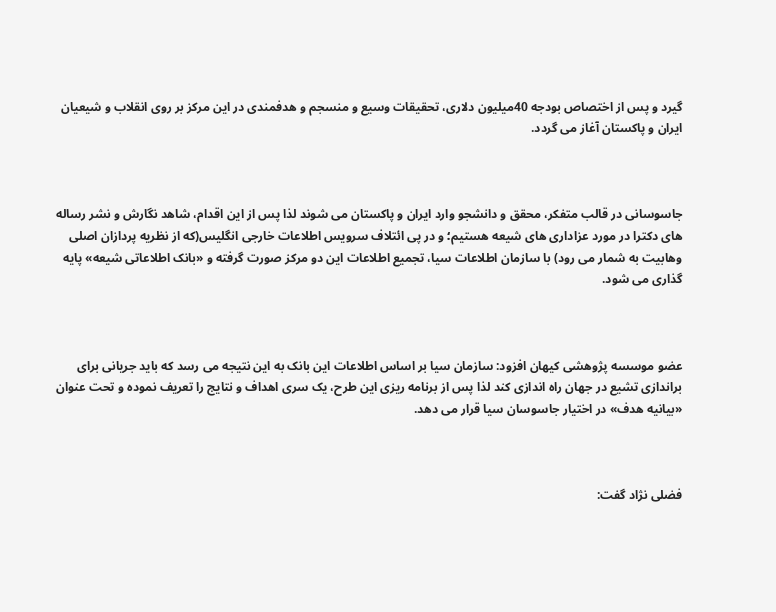گیرد و پس از اختصاص بودجه 40میلیون دلاری، تحقیقات وسیع و منسجم و هدفمندی در این مرکز بر روی انقلاب و شیعیان ایران و پاکستان آغاز می گردد.



جاسوسانی در قالب متفکر، محقق و دانشجو وارد ایران و پاکستان می شوند لذا پس از این اقدام، شاهد نگارش و نشر رساله های دکترا در مورد عزاداری های شیعه هستیم؛ و در پی ائتلاف سرویس اطلاعات خارجی انگلیس(که از نظریه پردازان اصلی وهابیت به شمار می رود) با سازمان اطلاعات سیا، تجمیع اطلاعات این دو مرکز صورت گرفته و «بانک اطلاعاتی شیعه» پایه گذاری می شود.



عضو موسسه پژوهشی کیهان افزود: سازمان سیا بر اساس اطلاعات این بانک به این نتیجه می رسد که باید جریانی برای براندازی تشیع در جهان راه اندازی کند لذا پس از برنامه ریزی این طرح، یک سری اهداف و نتایج را تعریف نموده و تحت عنوان «بیانیه هدف» در اختیار جاسوسان سیا قرار می دهد.



فضلی نژاد گفت: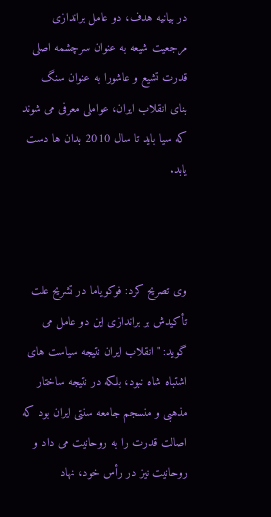در بیانیه هدف، دو عامل براندازی مرجعیت شیعه به عنوان سرچشمه اصلی قدرت تشیع و عاشورا به عنوان سنگ بنای انقلاب ایران، عواملی معرفی می شوند که سیا باید تا سال 2010 بدان ها دست یابد.



وی تصریح کرد: فوکویاما در تشریح علت تأکیدش بر براندازی این دو عامل می گوید: "انقلاب ایران نتیجه سیاست های اشتباه شاه نبود، بلکه در نتیجه ساختار مذهبی و منسجم جامعه سنتی ایران بود که اصالت قدرت را به روحانیت می داد و روحانیت نیز در رأس خود، نهاد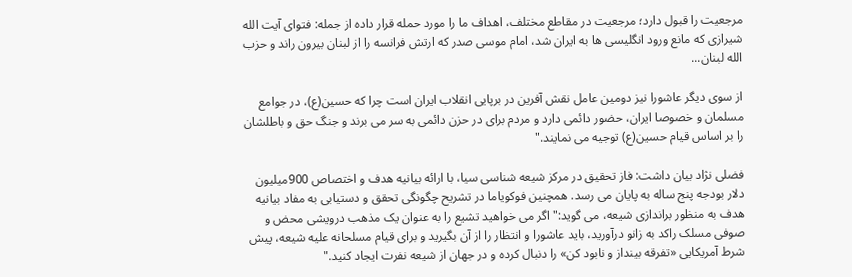مرجعیت را قبول دارد؛ مرجعیت در مقاطع مختلف، اهداف ما را مورد حمله قرار داده از جمله: فتوای آیت الله شیرازی که مانع ورود انگلیسی ها به ایران شد، امام موسی صدر که ارتش فرانسه را از لبنان بیرون راند و حزب الله لبنان...

از سوی دیگر عاشورا نیز دومین عامل نقش آفرین در برپایی انقلاب ایران است چرا که حسین(ع)، در جوامع مسلمان و خصوصا ایران، حضور دائمی دارد و مردم برای در حزن دائمی به سر می برند و جنگ حق و باطلشان را بر اساس قیام حسین(ع) توجیه می نمایند."

فضلی نژاد بیان داشت: فاز تحقیق در مرکز شیعه شناسی سیا، با ارائه بیانیه هدف و اختصاص 900میلیون دلار بودجه پنج ساله به پایان می رسد. همچنین فوکویاما در تشریح چگونگی تحقق و دستیابی به مفاد بیانیه هدف به منظور براندازی شیعه، می گوید:"اگر می خواهید تشیع را به عنوان یک مذهب درویشی محض و صوفی مسلک راکد به زانو درآورید، باید عاشورا و انتظار را از آن بگیرید و برای قیام مسلحانه علیه شیعه، پیش شرط آمریکایی «تفرقه بینداز و نابود کن» را دنبال کرده و در جهان از شیعه نفرت ایجاد کنید."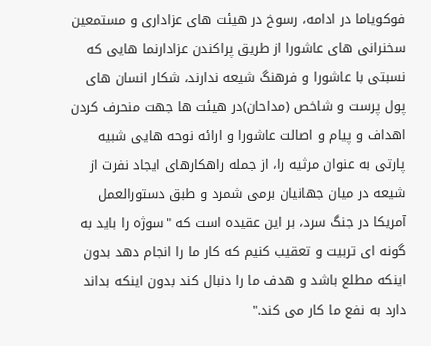فوکویاما در ادامه، رسوخ در هیئت های عزاداری و مستمعین سخنرانی های عاشورا از طریق پراکندن عزادارنما هایی که نسبتی با عاشورا و فرهنگ شیعه ندارند، شکار انسان های پول پرست و شاخص (مداحان)در هیئت ها جهت منحرف کردن اهداف و پیام و اصالت عاشورا و ارائه نوحه هایی شبیه پارتی به عنوان مرثیه را، از جمله راهکارهای ایجاد نفرت از شیعه در میان جهانیان برمی شمرد و طبق دستورالعمل آمریکا در جنگ سرد، بر این عقیده است که "سوژه را باید به گونه ای تربیت و تعقیب کنیم که کار ما را انجام دهد بدون اینکه مطلع باشد و هدف ما را دنبال کند بدون اینکه بداند دارد به نفع ما کار می کند."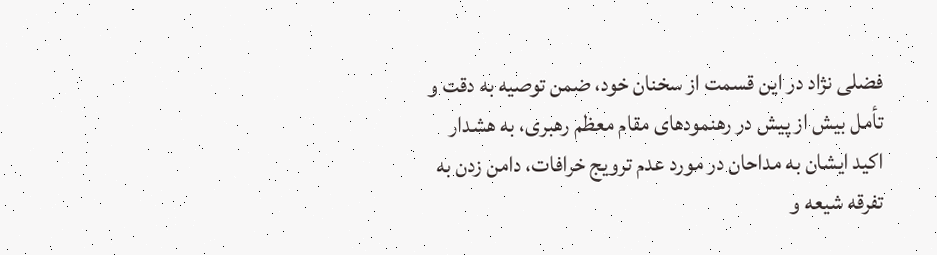فضلی نژاد در این قسمت از سخنان خود، ضمن توصیه به دقت و تأمل بیش از پیش در رهنمودهای مقام معظم رهبری، به هشدار اکید ایشان به مداحان در مورد عدم ترویج خرافات، دامن زدن به تفرقه شیعه و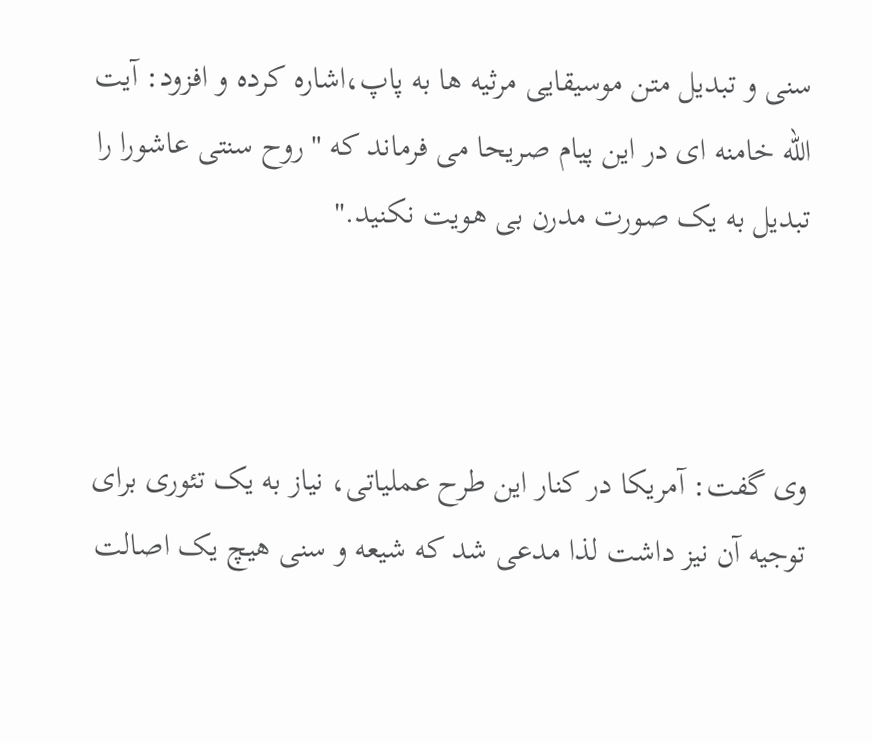سنی و تبدیل متن موسیقایی مرثیه ها به پاپ،اشاره کرده و افزود: آیت الله خامنه ای در این پیام صریحا می فرماند که "روح سنتی عاشورا را تبدیل به یک صورت مدرن بی هویت نکنید."



وی گفت: آمریکا در کنار این طرح عملیاتی، نیاز به یک تئوری برای توجیه آن نیز داشت لذا مدعی شد که شیعه و سنی هیچ یک اصالت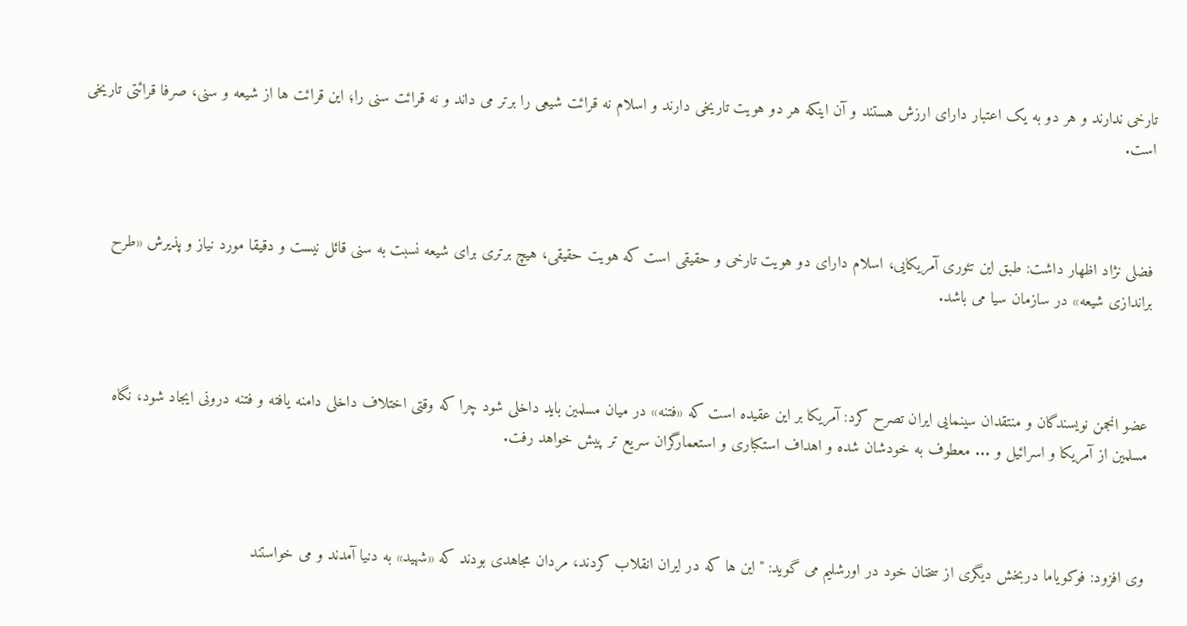تارخی ندارند و هر دو به یک اعتبار دارای ارزش هستند و آن اینکه هر دو هویت تاریخی دارند و اسلام نه قرائت شیعی را برتر می داند و نه قرائت سنی را؛ این قرائت ها از شیعه و سنی، صرفا قرائتی تاریخی است.



فضلی نژاد اظهار داشت: طبق این تئوری آمریکایی، اسلام دارای دو هویت تارخی و حقیقی است که هویت حقیقی، هیچ برتری برای شیعه نسبت به سنی قائل نیست و دقیقا مورد نیاز و پذیرش «طرح براندازی شیعه» در سازمان سیا می باشد.



عضو انجمن نویسندگان و منتقدان سینمایی ایران تصرح کرد: آمریکا بر این عقیده است که «فتنه» در میان مسلمین باید داخلی شود چرا که وقتی اختلاف داخلی دامنه یافته و فتنه درونی ایجاد شود، نگاه مسلمین از آمریکا و اسرائیل و ... معطوف به خودشان شده و اهداف استکباری و استعمارگران سریع تر پیش خواهد رفت.



وی افزود: فوکویاما دربخش دیگری از سخنان خود در اورشلیم می گوید: "این ها که در ایران انقلاب کردند، مردان مجاهدی بودند که «شهید» به دنیا آمدند و می خواستند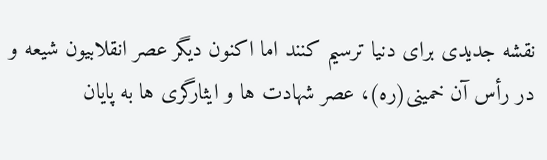نقشه جدیدی برای دنیا ترسیم کنند اما اکنون دیگر عصر انقلابیون شیعه و در رأس آن خمینی(ره)، عصر شهادت ها و ایثارگری ها به پایان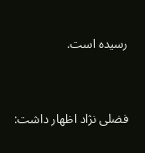رسیده است.



فضلی نژاد اظهار داشت: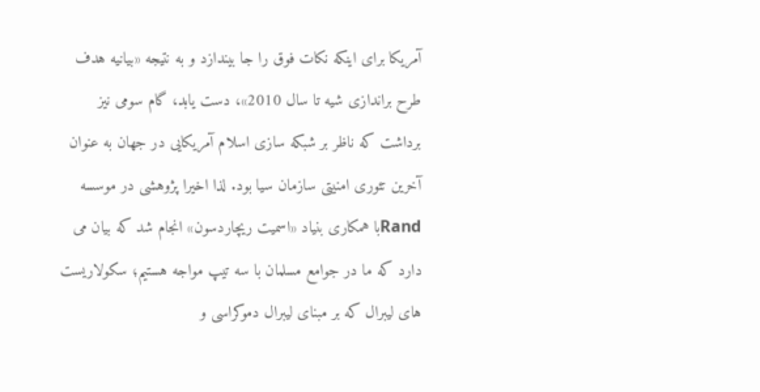آمریکا برای اینکه نکات فوق را جا بیندازد و به نتیجه «بیانیه هدف طرح براندازی شیه تا سال 2010»، دست یابد، گام سومی نیز برداشت که ناظر بر شبکه سازی اسلام آمریکایی در جهان به عنوان آخرین تئوری امنیتی سازمان سیا بود. لذا اخیرا پژوهشی در موسسه  Randبا همکاری بنیاد «اسمیت ریچاردسون» انجام شد که بیان می دارد که ما در جوامع مسلمان با سه تیپ مواجه هستیم؛ سکولاریست های لیبرال که بر مبنای لیبرال دموکراسی و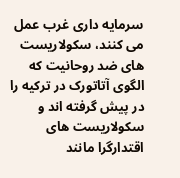سرمایه داری غرب عمل می کنند، سکولاریست های ضد روحانیت که الگوی آتاتورک در ترکیه را در پیش گرفته اند و سکولاریست های اقتدارگرا مانند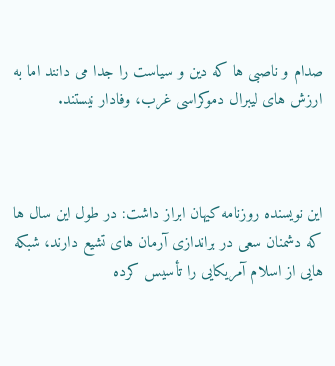صدام و ناصبی ها که دین و سیاست را جدا می دانند اما به ارزش های لیبرال دموکراسی غرب، وفادار نیستند.



این نویسنده روزنامه کیهان ابراز داشت: در طول این سال ها که دشمنان سعی در براندازی آرمان های تشیع دارند، شبکه هایی از اسلام آمریکایی را تأسیس کرده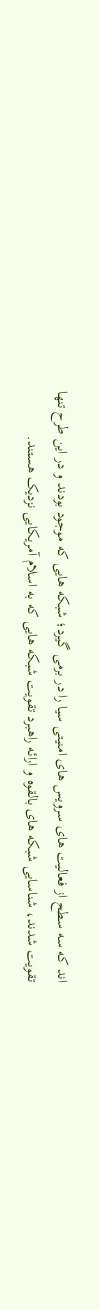اند که سه سطح از فعالیت های سرویس های امنیتی سیا را در برمی گیرد؛ شبکه هایی که موجود بودند و در این طرح تنها تقویت شدند، شناسایی شبکه های بالقوه و ارائه راهبرد تقویت شبکه هایی که به اسلام آمریکایی نزدیک هستند.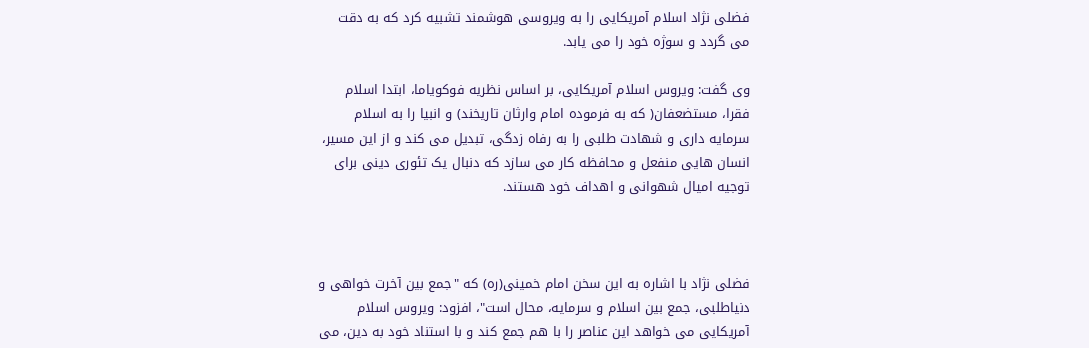فضلی نژاد اسلام آمریکایی را به ویروسی هوشمند تشبیه کرد که به دقت می گردد و سوژه خود را می یابد.

وی گفت: ویروس اسلام آمریکایی، بر اساس نظریه فوکویاما، ابتدا اسلام فقرا، مستضعفان( که به فرموده امام وارثان تاریخند) و انبیا را به اسلام سرمایه داری و شهادت طلبی را به رفاه زدگی، تبدیل می کند و از این مسیر، انسان هایی منفعل و محافظه کار می سازد که دنبال یک تئوری دینی برای توجیه امیال شهوانی و اهداف خود هستند.



فضلی نژاد با اشاره به این سخن امام خمینی(ره) که "جمع بین آخرت خواهی و دنیاطلبی، جمع بین اسلام و سرمایه، محال است"، افزود: ویروس اسلام آمریکایی می خواهد این عناصر را با هم جمع کند و با استناد خود به دین، می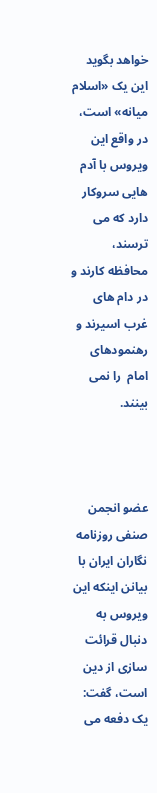خواهد بگوید این یک «اسلام میانه» است، در واقع این ویروس با آدم هایی سروکار دارد که می ترسند، محافظه کارند و در دام های غرب اسیرند و رهنمودهای امام  را نمی بینند.



عضو انجمن صنفی روزنامه نگاران ایران با بیانن اینکه این ویروس به دنبال قرائت سازی از دین است، گفت: یک دفعه می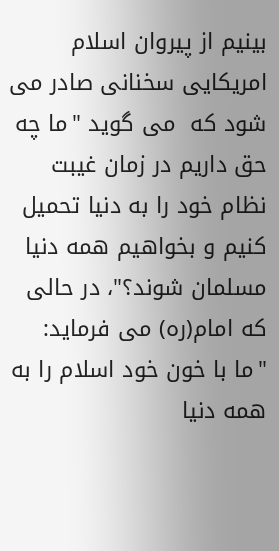بینیم از پیروان اسلام امریکایی سخنانی صادر می شود که  می گوید "ما چه حق داریم در زمان غیبت نظام خود را به دنیا تحمیل کنیم و بخواهیم همه دنیا مسلمان شوند؟"، در حالی که امام(ره) می فرماید: "ما با خون خود اسلام را به همه دنیا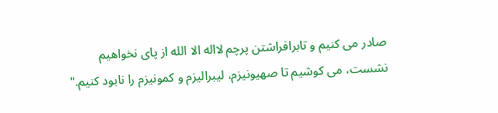صادر می کنیم و تابرافراشتن پرچم لااله الا الله از پای نخواهیم نشست، می کوشیم تا صهیونیزم، لیبرالیزم و کمونیزم را نابود کنیم."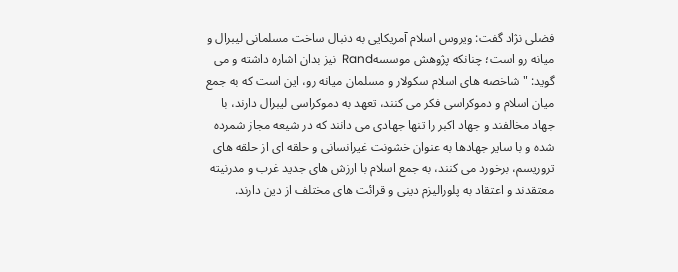فضلی نژاد گفت: ویروس اسلام آمریکایی به دنبال ساخت مسلمانی لیبرال و میانه رو است؛ چنانکه پژوهش موسسهRand  نیز بدان اشاره داشته و می گوید: "شاخصه های اسلام سکولار و مسلمان میانه رو، این است که به جمع میان اسلام و دموکراسی فکر می کنند، تعهد به دموکراسی لیبرال دارند، با جهاد مخالفند و جهاد اکبر را تنها جهادی می دانند که در شیعه مجاز شمرده شده و با سایر جهادها به عنوان خشونت غیرانسانی و حلقه ای از حلقه های تروریسم، برخورد می کنند، به جمع اسلام با ارزش های جدید غرب و مدرنیته معتقدند و اعتقاد به پلورالیزم دینی و قرائت های مختلف از دین دارند.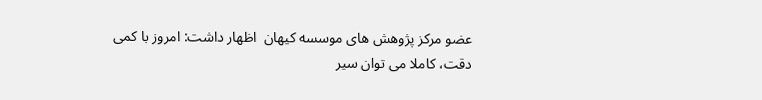عضو مرکز پژوهش های موسسه کیهان  اظهار داشت: امروز با کمی دقت، کاملا می توان سیر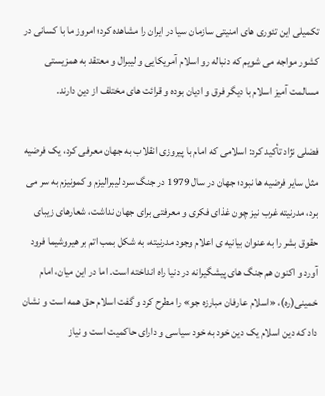تکمیلی این تئوری های امنیتی سازمان سیا در ایران را مشاهده کرد؛ امروز ما با کسانی در کشور مواجه می شویم که دنباله رو اسلام آمریکایی و لیبرال و معتقد به همزیستی مسالمت آمیز اسلام با دیگر فرق و ادیان بوده و قرائت های مختلف از دین دارند.

فضلی نژاد تأکید کرد: اسلامی که امام با پیروزی انقلاب به جهان معرفی کرد، یک فرضیه مثل سایر فرضیه ها نبود؛ جهان در سال 1979 در جنگ سرد لیبرالیزم و کمونیزم به سر می برد، مدرنیته غرب نیز چون غذای فکری و معرفتی برای جهان نداشت، شعارهای زیبای حقوق بشر را به عنوان بیانیه ی اعلام وجود مدرنیته، به شکل بمب اتم بر هیروشیما فرود آورد و اکنون هم جنگ های پیشگیرانه در دنیا راه انداخته است. اما در این میان، امام خمینی(ره)، «اسلام عارفان مبارزه جو» را مطرح کرد و گفت اسلام حق همه است و نشان داد که دین اسلام یک دین خود به خود سیاسی و دارای حاکمیت است و نیاز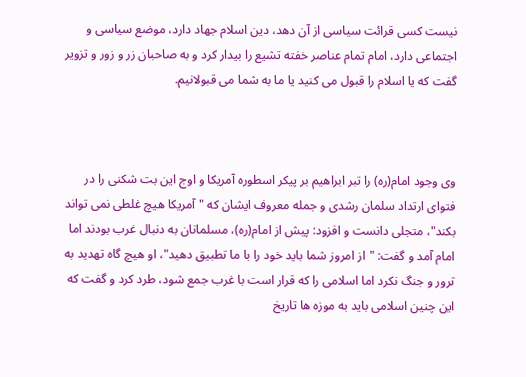نیست کسی قرائت سیاسی از آن دهد، دین اسلام جهاد دارد، موضع سیاسی و اجتماعی دارد، امام تمام عناصر خفته تشیع را بیدار کرد و به صاحبان زر و زور و تزویر گفت که یا اسلام را قبول می کنید یا ما به شما می قبولانیم.



وی وجود امام(ره) را تبر ابراهیم بر پیکر اسطوره آمریکا و اوج این بت شکنی را در فتوای ارتداد سلمان رشدی و جمله معروف ایشان که "آمریکا هیچ غلطی نمی تواند بکند"، متجلی دانست و افزود: پیش از امام(ره)، مسلمانان به دنبال غرب بودند اما امام آمد و گفت: "از امروز شما باید خود را با ما تطبیق دهید"، او هیچ گاه تهدید به ترور و جنگ نکرد اما اسلامی را که قرار است با غرب جمع شود، طرد کرد و گفت که این چنین اسلامی باید به موزه ها تاریخ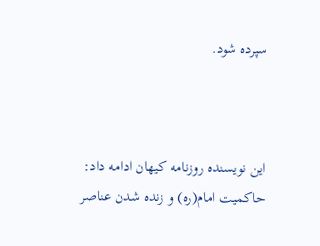سپرده شود.



این نویسنده روزنامه کیهان ادامه داد: حاکمیت امام(ره) و زنده شدن عناصر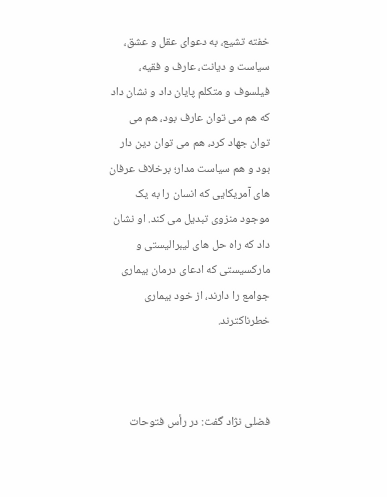خفته تشیع، به دعوای عقل و عشق، سیاست و دیانت، عارف و فقیه، فیلسوف و متکلم پایان داد و نشان داد که هم می توان عارف بود، هم می توان جهاد کرد، هم می توان دین دار بود و هم سیاست مدار؛ برخلاف عرفان های آمریکایی که انسان را به یک موجود منزوی تبدیل می کند. او نشان داد که راه حل های لیبرالیستی و مارکسیستی که ادعای درمان بیماری جوامع را دارند، از خود بیماری خطرناکترند.



فضلی نژاد گفت: در رأس فتوحات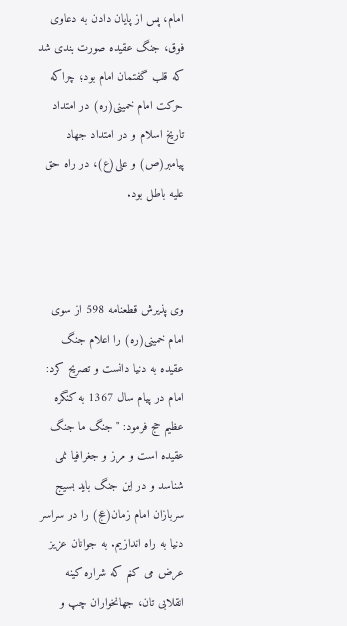امام، پس از پایان دادن به دعاوی فوق، جنگ عقیده صورت بندی شد که قلب گفتمان امام بود؛ چراکه حرکت امام خمینی(ره) در امتداد تاریخ اسلام و در امتداد جهاد پیامبر(ص) و علی(ع)، در راه حق علیه باطل بود.



وی پذیرش قطعنامه 598 از سوی امام خمینی(ره) را اعلام جنگ عقیده به دنیا دانست و تصریح کرد: امام در پیام سال 1367 به کنگره عظیم حج فرمود: "جنگ ما جنگ عقیده است و مرز و جغرافیا نمی شناسد و در این جنگ باید بسیج سربازان امام زمان(عج) را در سراسر دنیا به راه اندازیم. به جوانان عزیز عرض می کنم که شراره کینه انقلابی تان، جهانخواران چپ و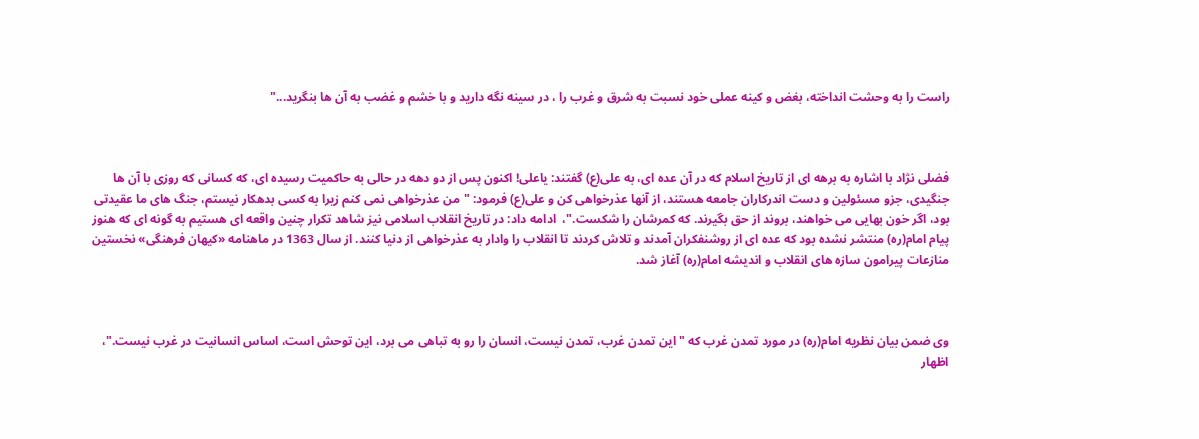راست را به وحشت انداخته، بغض و کینه عملی خود نسبت به شرق و غرب را ، در سینه نگه دارید و با خشم و غضب به آن ها بنگرید..."



فضلی نژاد با اشاره به برهه ای از تاریخ اسلام که در آن عده ای، به علی(ع) گفتند: یاعلی! اکنون پس از دو دهه در حالی به حاکمیت رسیده ای، که کسانی که روزی با آن ها جنگیدی، جزو مسئولین و دست اندرکاران جامعه هستند، از آنها عذرخواهی کن و علی(ع) فرمود: "من عذرخواهی نمی کنم زیرا به کسی بدهکار نیستم، جنگ های ما عقیدتی بود، اگر خون بهایی می خواهند، بروند از حق بگیرند. که کمرشان را شکست."،  ادامه داد: در تاریخ انقلاب اسلامی نیز شاهد تکرار چنین واقعه ای هستیم به گونه ای که هنوز پیام امام(ره) منتشر نشده بود که عده ای از روشنفکران آمدند و تلاش کردند تا انقلاب را وادار به عذرخواهی از دنیا کنند. از سال 1363 در ماهنامه «کیهان فرهنگی» نخستین منازعات پیرامون سازه های انقلاب و اندیشه امام(ره) آغاز شد.



وی ضمن بیان نظریه امام(ره) در مورد تمدن غرب که "این تمدن غرب، تمدن نیست، انسان را رو به تباهی می برد، این توحش است، اساس انسانیت در غرب نیست."، اظهار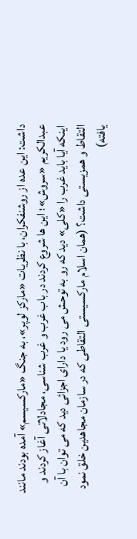داشت: این عده از روشنفکران، با نظریات «مارکز لوپر»، به جنگ «مارکسیسم» آمده بودند مانند عبدالکریم «سروش»؛ این ها شروع کردند در باب غرب و غرب شناسی، مجادلاتی آغاز کردند و اینکه آیا باید غرب را «کلی» دید که رو به توحش می رود یا دارای اجزائی دید که می توان با آن التقاط و همزیستی داشت؟ (همان اسلام مارکسیستی التقاطی که در سازمان مجاهدین خلق نمود یافته)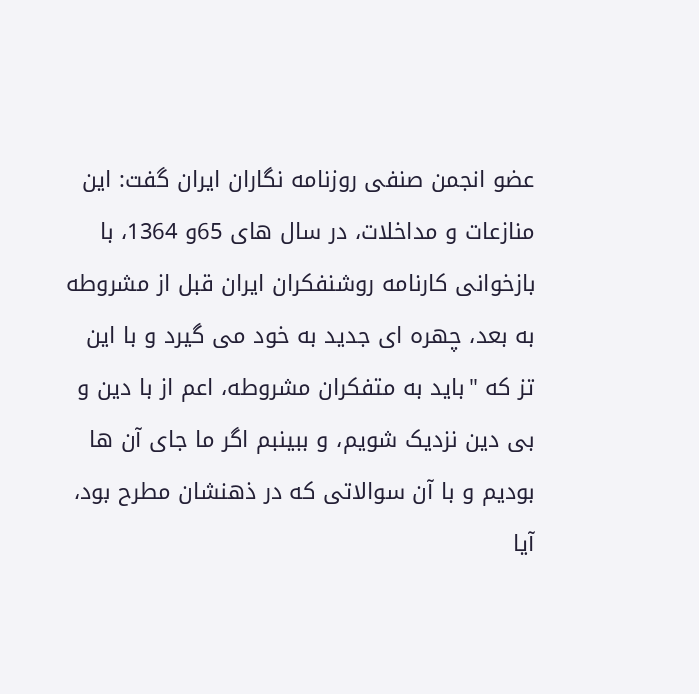عضو انجمن صنفی روزنامه نگاران ایران گفت: این منازعات و مداخلات، در سال های 65و 1364، با بازخوانی کارنامه روشنفکران ایران قبل از مشروطه به بعد، چهره ای جدید به خود می گیرد و با این تز که "باید به متفکران مشروطه، اعم از با دین و بی دین نزدیک شویم، و ببینبم اگر ما جای آن ها بودیم و با آن سوالاتی که در ذهنشان مطرح بود، آیا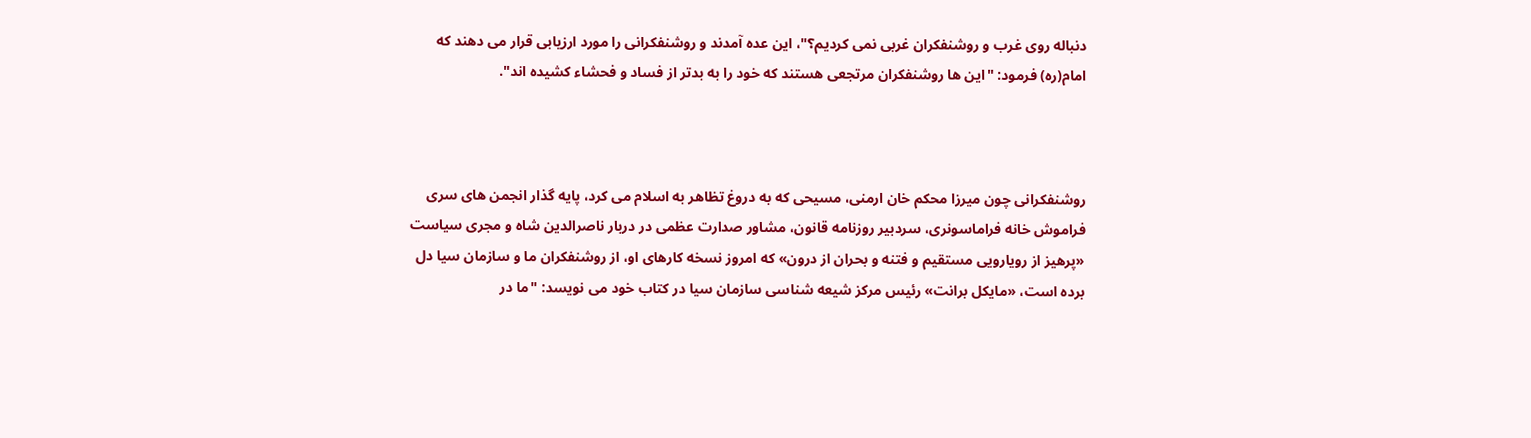دنباله روی غرب و روشنفکران غربی نمی کردیم؟"، این عده آمدند و روشنفکرانی را مورد ارزیابی قرار می دهند که امام(ره) فرمود: "این ها روشنفکران مرتجعی هستند که خود را به بدتر از فساد و فحشاء کشیده اند".



روشنفکرانی چون میرزا محکم خان ارمنی، مسیحی که به دروغ تظاهر به اسلام می کرد، پایه گذار انجمن های سری فراموش خانه فراماسونری، سردبیر روزنامه قانون، مشاور صدارت عظمی در دربار ناصرالدین شاه و مجری سیاست «پرهیز از رویارویی مستقیم و فتنه و بحران از درون» که امروز نسخه کارهای او، از روشنفکران ما و سازمان سیا دل برده است، «مایکل برانت» رئیس مرکز شیعه شناسی سازمان سیا در کتاب خود می نویسد: "ما در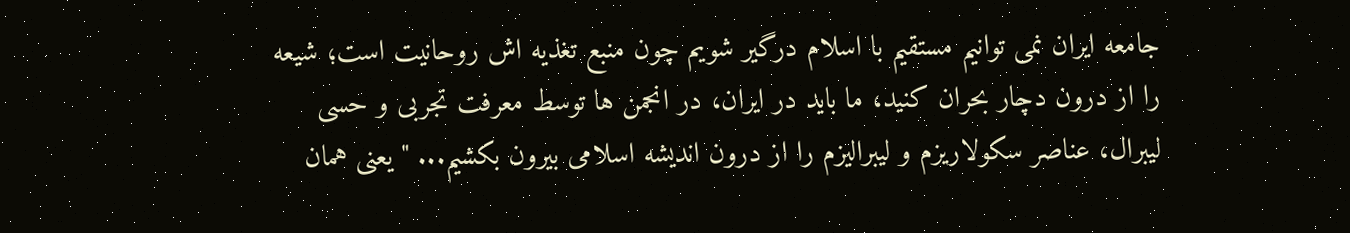جامعه ایران نمی توانیم مستقیم با اسلام درگیر شویم چون منبع تغذیه اش روحانیت است؛ شیعه را از درون دچار بحران کنید، ما باید در ایران، در انجمن ها توسط معرفت تجربی و حسی لیبرال، عناصر سکولاریزم و لیبرالیزم را از درون اندیشه اسلامی بیرون بکشیم... " یعنی همان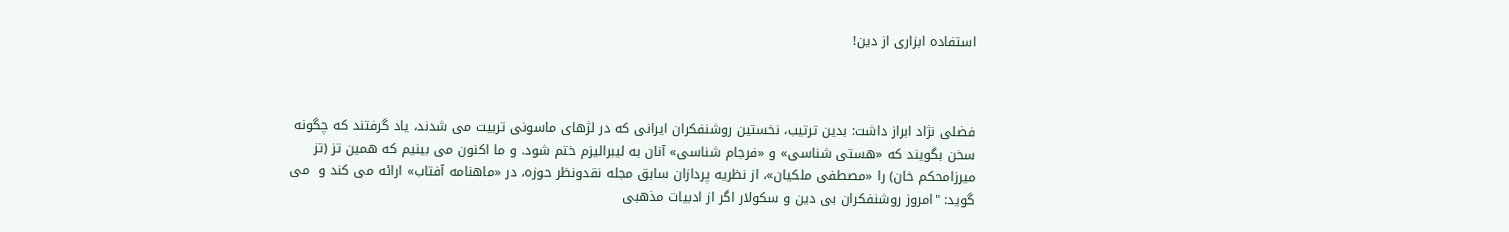استفاده ابزاری از دین!



فضلی نژاد ابراز داشت: بدین ترتیب، نخستین روشنفکران ایرانی که در لژهای ماسونی تربیت می شدند، یاد گرفتند که چگونه سخن بگویند که «هستی شناسی» و «فرجام شناسی» آنان به لیبرالیزم ختم شود. و ما اکنون می بینیم که همین تز (تز میرزامحکم خان) را «مصطفی ملکیان»، از نظریه پردازان سابق مجله نقدونظر حوزه، در «ماهنامه آفتاب» ارائه می کند و  می گوید: "امروز روشنفکران بی دین و سکولار اگر از ادبیات مذهبی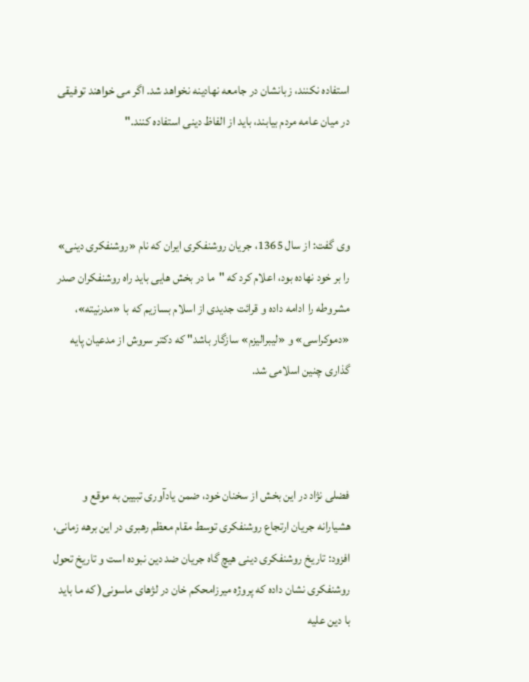استفاده نکنند، زبانشان در جامعه نهادینه نخواهد شد. اگر می خواهند توفیقی در میان عامه مردم بیابند، باید از الفاظ دینی استفاده کنند."



وی گفت: از سال 1365، جریان روشنفکری ایران که نام «روشنفکری دینی» را بر خود نهاده بود، اعلام کرد که "ما در بخش هایی باید راه روشنفکران صدر مشروطه را ادامه داده و قرائت جدیدی از اسلام بسازیم که با «مدرنیته»، «دموکراسی» و «لیبرالیزم» سازگار باشد" که دکتر سروش از مدعیان پایه گذاری چنین اسلامی شد.



فضلی نژاد در این بخش از سخنان خود، ضمن یادآوری تبیین به موقع و هشیارانه جریان ارتجاع روشنفکری توسط مقام معظم رهبری در این برهه زمانی، افزود: تاریخ روشنفکری دینی هیچ گاه جریان ضد دین نبوده است و تاریخ تحول روشنفکری نشان داده که پروژه میرزامحکم خان در لژهای ماسونی( که ما باید با دین علیه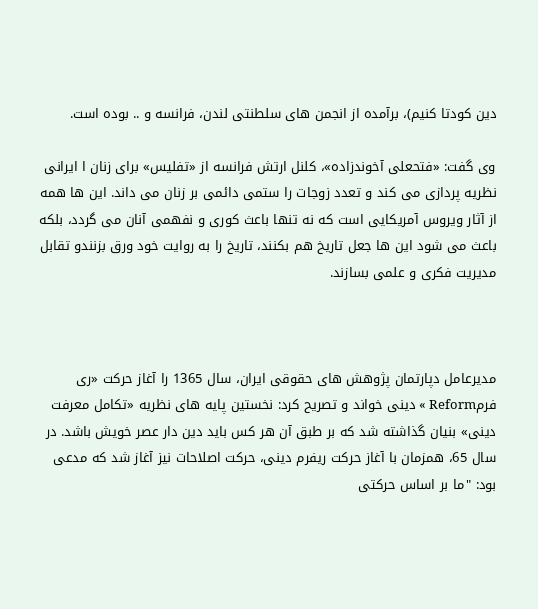دین کودتا کنیم)، برآمده از انجمن های سلطنتی لندن، فرانسه و .. بوده است.

وی گفت: «فتحعلی آخوندزاده»، کلنل ارتش فرانسه از «تفلیس» برای زنان ا ایرانی نظریه پردازی می کند و تعدد زوجات را ستمی دائمی بر زنان می داند. این ها همه از آثار ویروس آمریکایی است که نه تنها باعث کوری و نفهمی آنان می گردد، بلکه باعث می شود این ها جعل تاریخ هم بکنند، تاریخ را به روایت خود ورق بزنندو تقابل مدیریت فکری و علمی بسازند.



مدیرعامل دپارتمان پژوهش های حقوقی ایران، سال 1365 را آغاز حرکت «ری فرمReform » دینی خواند و تصریح کرد: نخستین پایه های نظریه «تکامل معرفت دینی» بنیان گذاشته شد که بر طبق آن هر کس باید دین دار عصر خویش باشد. در سال 65، همزمان با آغاز حرکت ریفرم دینی، حرکت اصلاحات نیز آغاز شد که مدعی بود: "ما بر اساس حرکتی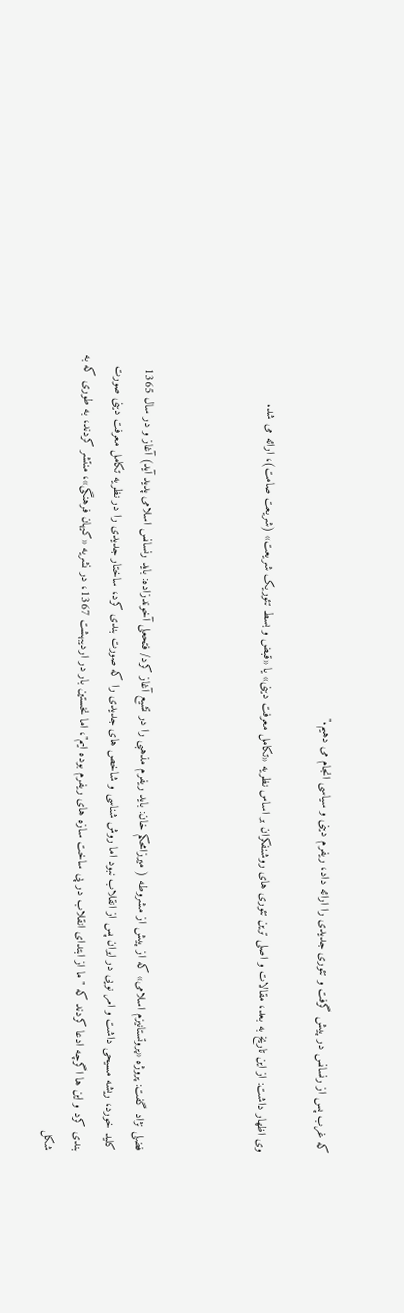که غرب پس از رنسانس در پیش گرفت و تئوری جدیدی را ارائه داد، ریفرم دینی و سیاسی انجام می دهیم."

وی اظهار داشت: از این تاریخ به بعد، مقالات و اصلی ترین تئوری های روشنفکران بر اساس نظریه «تکامل معرفت دینی» یا «قبض و بسط تئوریک شریعت» (شریعت صامت)، ارائه می شد.



فضلی نژاد گفت: پروژه «پروتستانیزم اسلامی» که از پیش از مشروطه ( میرزامحکم خان: باید ریفرم مذهبی را در تشیع آغاز کرد/ فتحعلی آخوندزاده: باید رنسانس اسلامی پدید آید) آغاز و در سال 1365 کلید خورد، ریشه مسیحی داشت و امر نویی در ایران پس از انقلاب نبود اما روش شناسی و شاخص های جدیدی را که صورت بندی کرد، ساختار جدیدی را در نظریه تکامل معرفت دینی صورت بندی کرد و این ها اگرچه ادعا کردند که "ما از ابتدای انقلاب در پی ساخت سازه های ریفرم بوده ایم"، اما نخستین بار در اردیبهشت 1367، در نشریه «کیهان فرهنگی»، منتشر کردند، به طوری که به شکل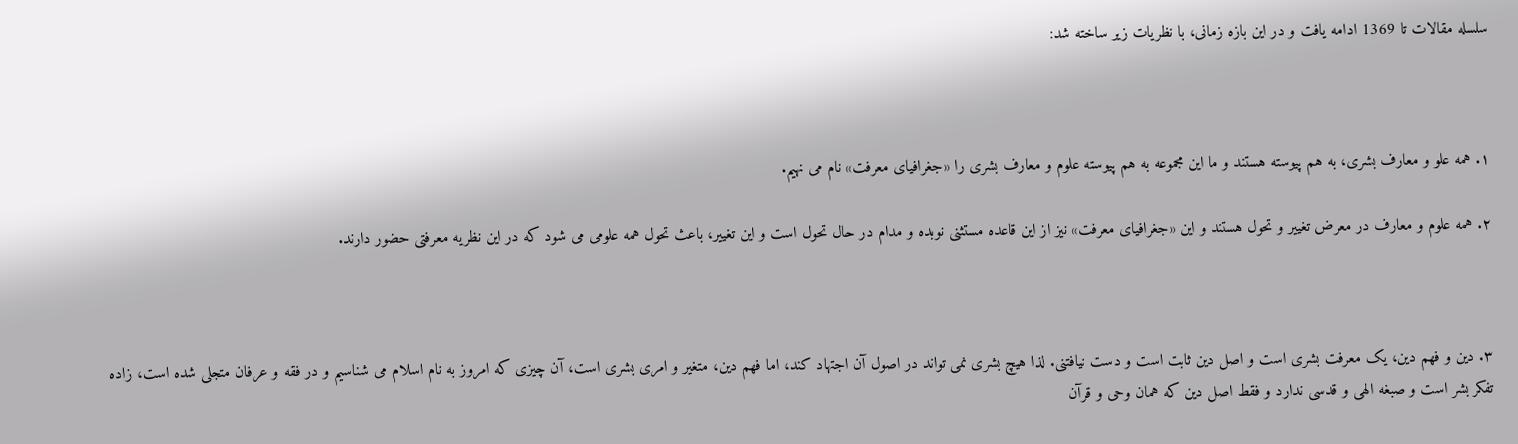سلسله مقالات تا 1369 ادامه یافت و در این بازه زمانی، با نظریات زیر ساخته شد:



۱. همه علو و معارف بشری، به هم پیوسته هستند و ما این مجموعه به هم پیوسته علوم و معارف بشری را «جغرافیای معرفت» نام می نهیم.

۲. همه علوم و معارف در معرض تغییر و تحول هستند و این «جغرافیای معرفت» نیز از این قاعده مستثنی نوبده و مدام در حال تحول است و این تغییر، باعث تحول همه علومی می شود که در این نظریه معرفتی حضور دارند.



۳. دین و فهم دین، یک معرفت بشری است و اصل دین ثابت است و دست نیافتنی. لذا هیچ بشری نمی تواند در اصول آن اجتهاد کند، اما فهم دین، متغیر و امری بشری است، آن چیزی که امروز به نام اسلام می شناسیم و در فقه و عرفان متجلی شده است، زاده تفکر بشر است و صبغه الهی و قدسی ندارد و فقط اصل دین که همان وحی و قرآن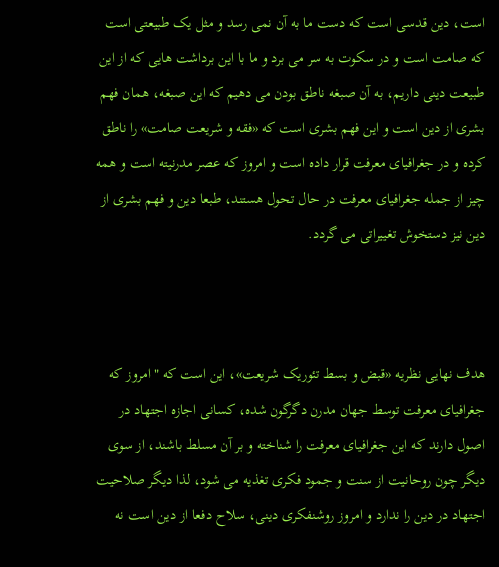است، دین قدسی است که دست ما به آن نمی رسد و مثل یک طبیعتی است که صامت است و در سکوت به سر می برد و ما با این برداشت هایی که از این طبیعت دینی داریم، به آن صبغه ناطق بودن می دهیم که این صبغه، همان فهم بشری از دین است و این فهم بشری است که «فقه و شریعت صامت» را ناطق کرده و در جغرافیای معرفت قرار داده است و امروز که عصر مدرنیته است و همه چیز از جمله جغرافیای معرفت در حال تحول هستند، طبعا دین و فهم بشری از دین نیز دستخوش تغییراتی می گردد.



هدف نهایی نظریه «قبض و بسط تئوریک شریعت»، این است که "امروز که جغرافیای معرفت توسط جهان مدرن دگرگون شده، کسانی اجازه اجتهاد در اصول دارند که این جغرافیای معرفت را شناخته و بر آن مسلط باشند، از سوی دیگر چون روحانیت از سنت و جمود فکری تغذیه می شود، لذا دیگر صلاحیت اجتهاد در دین را ندارد و امروز روشنفکری دینی، سلاح دفعا از دین است نه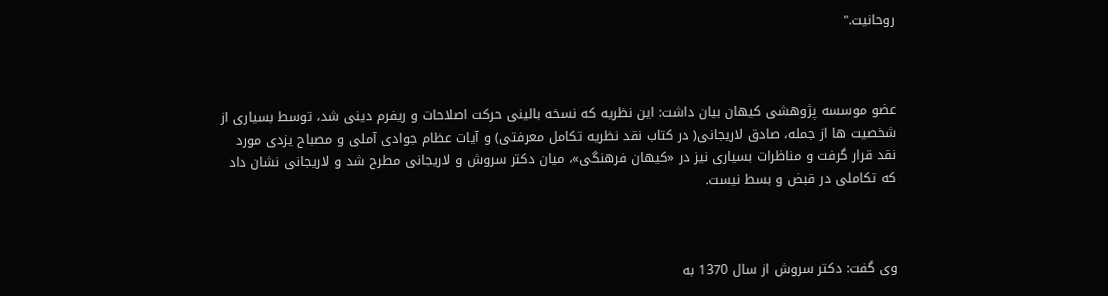روحانیت."



عضو موسسه پژوهشی کیهان بیان داشت: این نظریه که نسخه بالینی حرکت اصلاحات و ریفرم دینی شد، توسط بسیاری از شخصیت ها از جمله، صادق لاریجانی( در کتاب نقد نظریه تکامل معرفتی) و آیات عظام جوادی آملی و مصباح یزدی مورد نقد قرار گرفت و مناظرات بسیاری نیز در «کیهان فرهنگی»، میان دکتر سروش و لاریجانی مطرح شد و لاریجانی نشان داد که تکاملی در قبض و بسط نیست.



وی گفت: دکتر سروش از سال 1370 به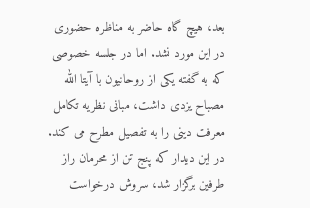بعد، هیچ گاه حاضر به مناظره حضوری در این مورد نشد. اما در جلسه خصوصی که به گفته یکی از روحانیون با آیتا الله مصباح یزدی داشت، مبانی نظریه تکامل معرفت دینی را به تفصیل مطرح می کند. در این دیدار که پنج تن از محرمان راز طرفین برگزار شد، سروش درخواست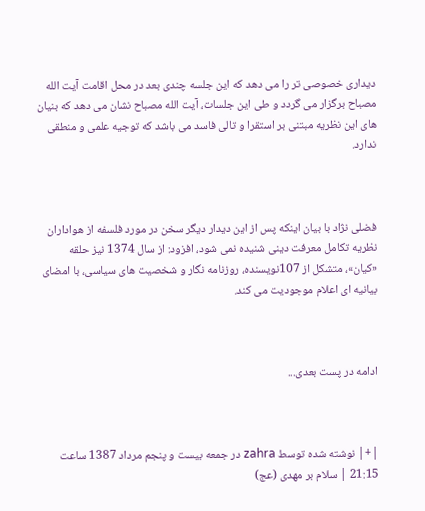دیداری خصوصی تر را می دهد که این جلسه چندی بعد در محل اقامت آیت الله مصباح برگزار می گردد و طی این جلسات، آیت الله مصباح نشان می دهد که بنیان های این نظریه مبتنی بر استقرا و تالی فاسد می باشد که توجیه علمی و منطقی ندارد.



فضلی نژاد با بیان اینکه پس از این دیدار دیگر سخن در مورد فلسفه از هواداران نظریه تکامل معرفت دینی شنیده نمی شود، افزود: از سال 1374 نیز حلقه «کیان»، متشکل از 107نویسنده، روزنامه نگار و شخصیت های سیاسی، با امضای بیانیه ای اعلام موجودیت می کند.



ادامه در پست بعدی...



|+| نوشته شده توسط zahra در جمعه بیست و پنجم مرداد 1387 ساعت 21:15 | سلام بر مهدی (عج)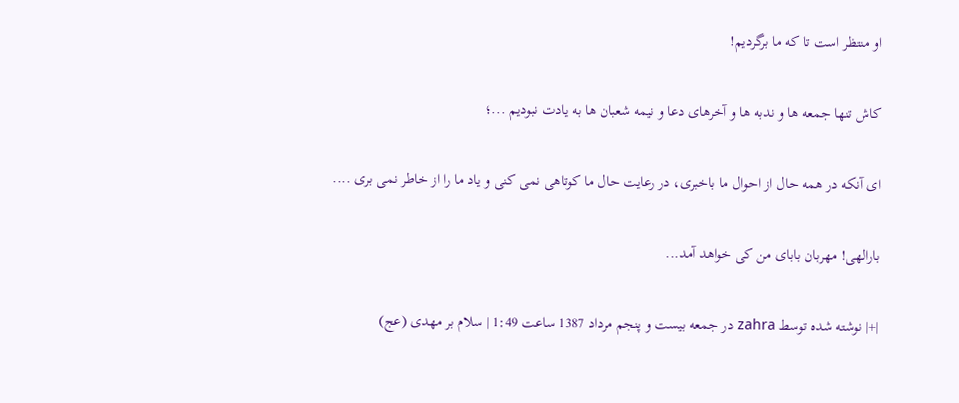او منتظر است تا که ما برگردیم!

کاش تنها جمعه ها و ندبه ها و آخرهای دعا و نیمه شعبان ها به یادت نبودیم ...؛

ای آنکه در همه حال از احوال ما باخبری، در رعایت حال ما کوتاهی نمی کنی و یاد ما را از خاطر نمی بری ....

بارالهی! مهربان بابای من کی خواهد آمد...

|+| نوشته شده توسط zahra در جمعه بیست و پنجم مرداد 1387 ساعت 1:49 | سلام بر مهدی (عج)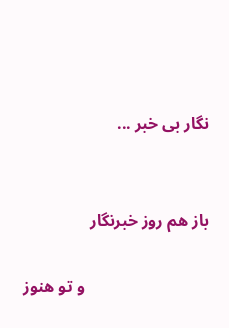نگار بی خبر ...


باز هم روز خبرنگار

                              و تو هنوز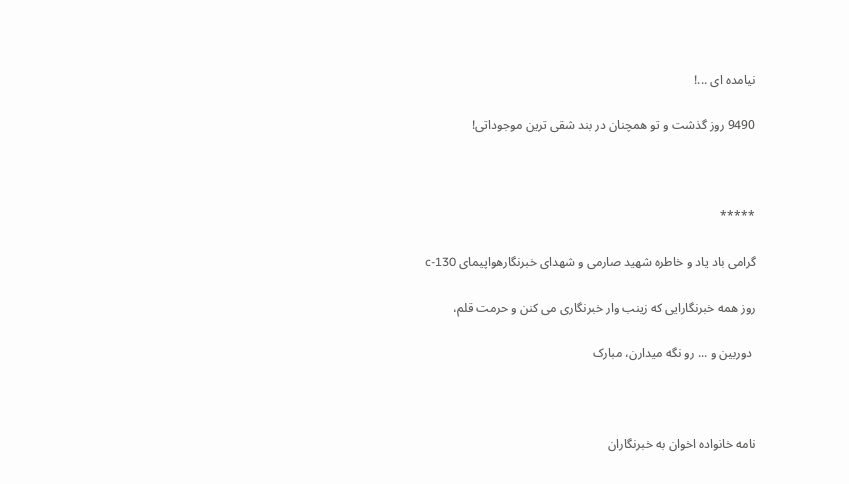نیامده ای ...!

9490 روز گذشت و تو همچنان در بند شقی ترین موجوداتی!



*****

گرامی باد یاد و خاطره شهید صارمی و شهدای خبرنگارهواپیمای c-130

روز همه خبرنگارایی که زینب وار خبرنگاری می کنن و حرمت قلم،

 دوربین و ... رو نگه میدارن، مبارک



نامه خانواده اخوان به خبرنگاران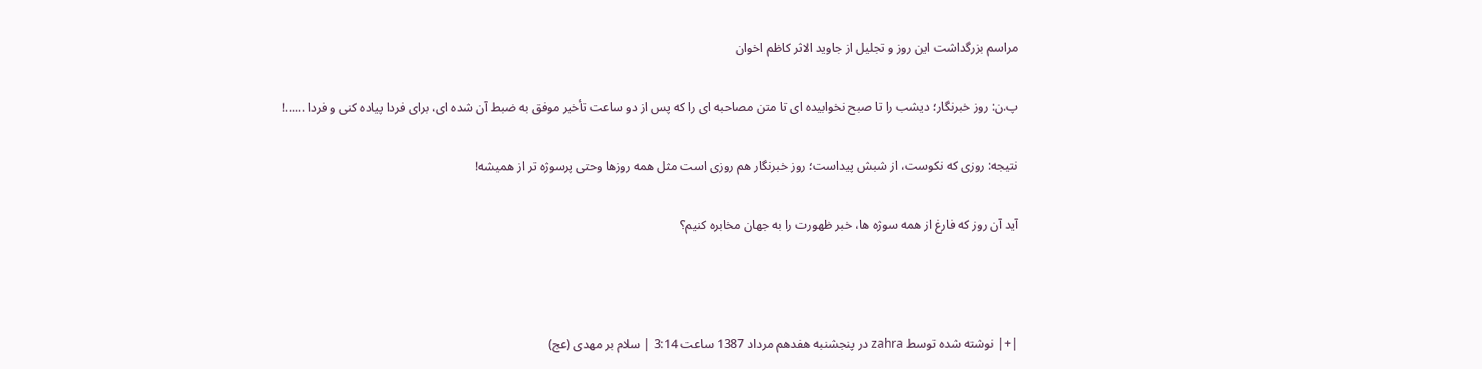مراسم بزرگداشت اين روز و تجليل از جاويد الاثر كاظم اخوان

پ.ن: روز خبرنگار؛ دیشب را تا صبح نخوابیده ای تا متن مصاحبه ای را که پس از دو ساعت تأخیر موفق به ضبط آن شده ای، برای فردا پیاده کنی و فردا ......!

نتیجه: روزی که نکوست، از شبش پیداست؛ روز خبرنگار هم روزی است مثل همه روزها وحتی پرسوژه تر از همیشه!

آید آن روز که فارغ از همه سوژه ها، خبر ظهورت را به جهان مخابره کنیم؟



|+| نوشته شده توسط zahra در پنجشنبه هفدهم مرداد 1387 ساعت 3:14 | سلام بر مهدی (عج)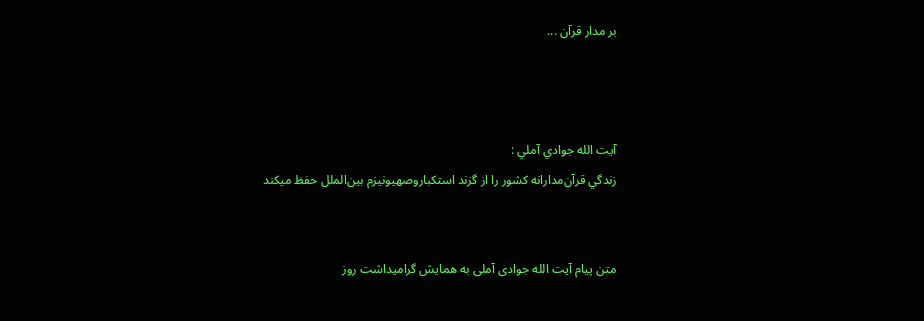بر مدار قرآن ...



آيت الله جوادي آملي :
زندگي قرآن‌مدارانه كشور را از گزند استكباروصهيونيزم بين‌الملل حفظ میکند


متن پيام آیت الله جوادی آملی به همایش گرامیداشت روز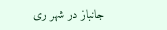جانباز در شهر ری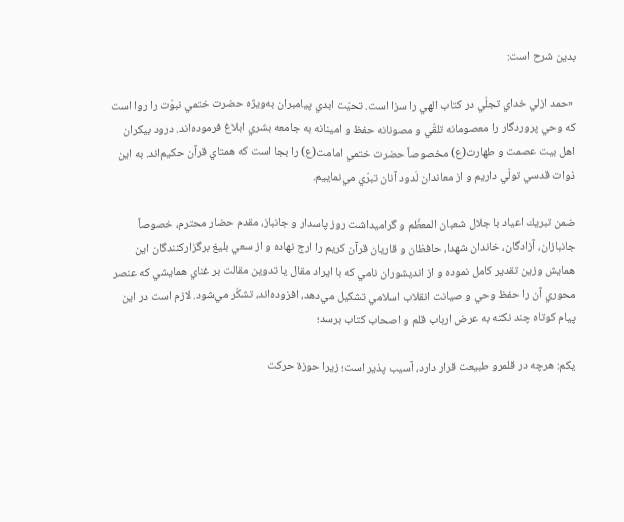بدين شرح است:

 «حمد ازلي خداي تجلّي در كتاب الهي را سزا است. تحيّت ابدي پيامبران به‌ويژه حضرت ختمي نبوّت را روا است كه وحي پروردگار را معصومانه تلقّي و مصونانه حفظ و امينانه به جامعه بشري ابلاغ فرموده‌اند. درود بيكران اهل بيت عصمت و طهارت(ع) مخصوصاً حضرت ختمي امامت(ع) را بجا است كه همتاي قرآن حكيم‌اند. به اين ذوات قدسي تولّي داريم و از معاندان لَدود آنان تبرّي مي‌نماييم.

ضمن تبريك اعياد با جلال شعبان المعظّم و گراميداشت روز پاسدار و جانباز، مقدم حضار محترم، خصوصاً جانبازان، آزادگان، خاندان شهدا، حافظان و قاريان قرآن كريم را ارج نهاده و از سعي بليغ برگزاركنندگان اين همايش وزين تقدير كامل نموده و از انديشوران نامي كه با ايراد مقال يا تدوين مقالت بر غناي همايشي كه عنصر محوري آن را حفظ وحي و صيانت انقلاب اسلامي تشكيل مي‌دهد، افزوده‌اند، تشكّر مي‌شود. لازم است در اين پيام كوتاه چند نكته به عرض ارباب قلم و اصحاب كتاب برسد؛

يكم: هرچه در قلمرو طبيعت قرار دارد، آسيب پذير است؛ زيرا حوزة حركت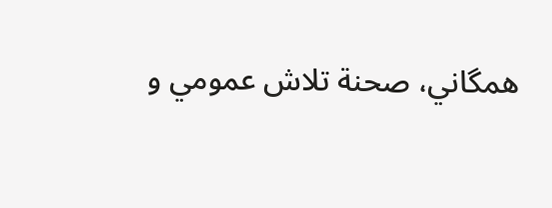همگاني، صحنة تلاش عمومي و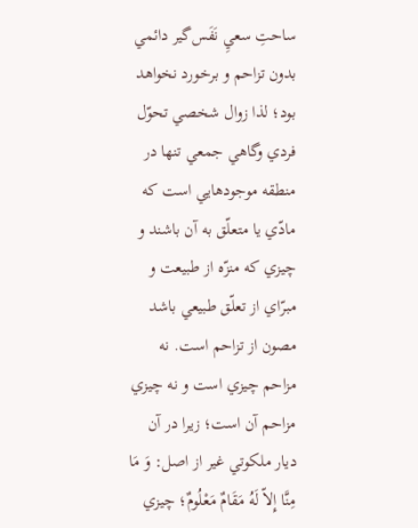ساحتِ سعيِ نَفَس‌گير دائمي بدون تزاحم و برخورد نخواهد بود؛ لذا زوال شخصي تحوّل فردي وگاهي جمعي تنها در منطقه موجودهايي است كه مادّي يا متعلّق به آن باشند و چيزي كه منزّه از طبيعت و مبرّاي از تعلّق طبيعي باشد مصون از تزاحم است. نه مزاحم چيزي است و نه چيزي مزاحم آن است؛ زيرا در آن ديار ملكوتي غير از اصل: وَ مَا مِنَّا إِلاّ لَهُ مَقَامٌ مَعْلُومٌ؛ چيزي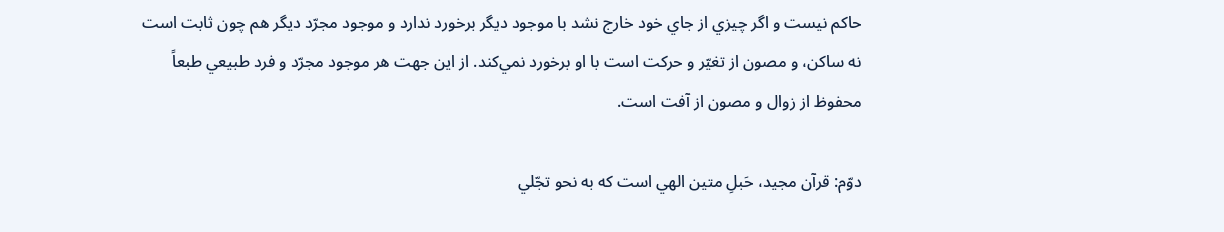حاكم نيست و اگر چيزي از جاي خود خارج نشد با موجود ديگر برخورد ندارد و موجود مجرّد ديگر هم چون ثابت است نه ساكن، و مصون از تغيّر و حركت است با او برخورد نمي‌كند. از اين جهت هر موجود مجرّد و فرد طبيعي طبعاً محفوظ از زوال و مصون از آفت است.

دوّم: قرآن مجيد، حَبلِ متين الهي است كه به نحو تجّلي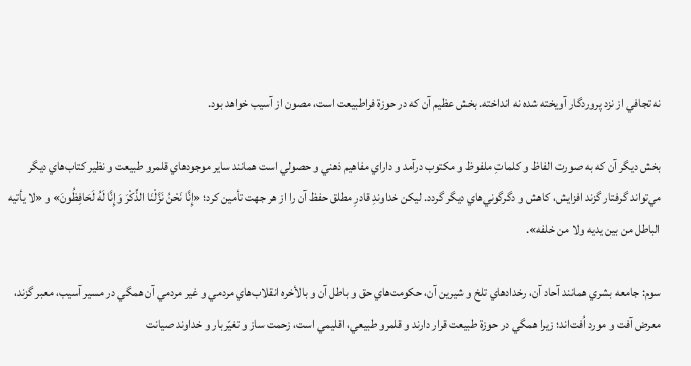نه تجافي از نزد پروردگار آويخته شده نه انداخته. بخش عظيم آن كه در حوزة فراطبيعت است، مصون از آسيب خواهد بود.

بخش ديگر آن كه به صورت الفاظ و كلماتِ ملفوظ و مكتوب در‌آمد و داراي مفاهيم ذهني و حصولي است همانند ساير موجودهاي قلمرو طبيعت و نظير كتاب‌هاي ديگر مي‌تواند گرفتار گزند افزايش، كاهش و دگرگوني‌هاي ديگر گردد. ليكن خداوندِ قادرِ مطلق حفظ آن را از هر جهت تأمين كرد؛ «إِنَّا نَحْنُ نَزَّلْنَا الذِّكْرَ وَإِنَّا لَهُ لَحَافِظُونَ» و «لا يأتيه الباطل من بين يديه ولا من خلفه».

سوم: جامعه بشري همانند آحاد آن، رخدادهاي تلخ و شيرين آن، حكومت‌هاي حق و باطل آن و بالأخره انقلاب‌هاي مردمي و غير مردمي آن همگي در مسير آسيب‌، معبر گزند، معرض آفت و مورد اُفت‌اند؛ زيرا همگي در حوزة طبيعت قرار دارند و قلمرو طبيعي، اقليمي است، زحمت ساز و تغيّربار و خداوند صيانت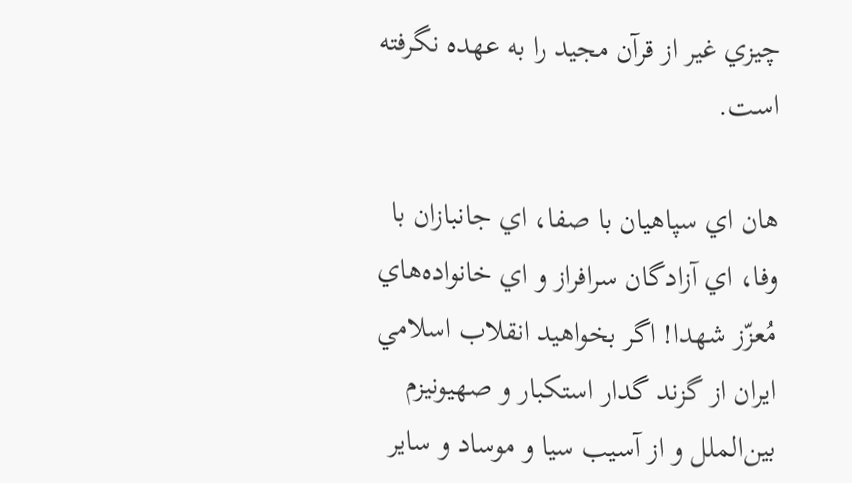چيزي غير از قرآن مجيد را به عهده نگرفته است.

هان اي سپاهيان با صفا، اي جانبازان با وفا، اي آزادگان سرافراز و اي خانواده‌هاي مُعزّز شهدا! اگر بخواهيد انقلاب اسلامي ايران از گزند گدار استكبار و صهيونيزم بين‌الملل و از آسيب سيا و موساد و ساير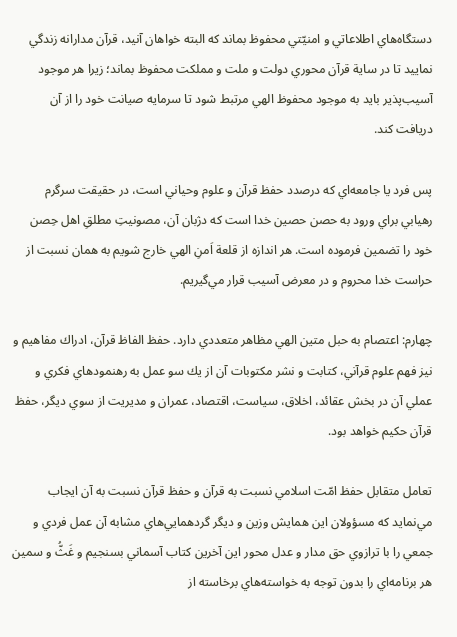دستگاه‌هاي اطلاعاتي و امنيّتي محفوظ بماند كه البته خواهان آنيد، قرآن مدارانه زندگي نماييد تا در ساية قرآن محوري دولت و ملت و مملكت محفوظ بماند؛ زيرا هر موجود آسيب‌پذير بايد به موجود محفوظ الهي مرتبط شود تا سرمايه صيانت خود را از آن دريافت كند.

پس فرد يا جامعه‌اي كه درصدد حفظ قرآن و علوم وحياني است، در حقيقت سرگرم رهيابي براي ورود به حصن حصين خدا است كه دژبان آن، مصونيتِ مطلقِ اهل حِصن خود را تضمين فرموده است. هر اندازه از قلعة اَمنِ الهي خارج شويم به همان نسبت از حراست خدا محروم و در معرض آسيب قرار مي‌گيريم.

چهارم: اعتصام به حبل متين الهي مظاهر متعددي دارد. حفظ الفاظ قرآن، ادراك مفاهيم و نيز فهم علوم قرآني، كتابت و نشر مكتوبات آن از يك سو عمل به رهنمودهاي فكري و عملي آن در بخش عقائد، اخلاق، سياست، اقتصاد، عمران و مديريت از سوي ديگر، حفظ قرآن حكيم خواهد بود.

تعامل متقابل حفظ امّت اسلامي نسبت به قرآن و حفظ قرآن نسبت به آن ايجاب مي‌نمايد كه مسؤولان اين همايش وزين و ديگر گردهمايي‌هاي مشابه آن عمل فردي و جمعي را با ترازوي حق مدار و عدل محور اين آخرين كتاب آسماني بسنجيم و غَثُّ و سمين هر برنامه‌اي را بدون توجه به خواسته‌هاي برخاسته از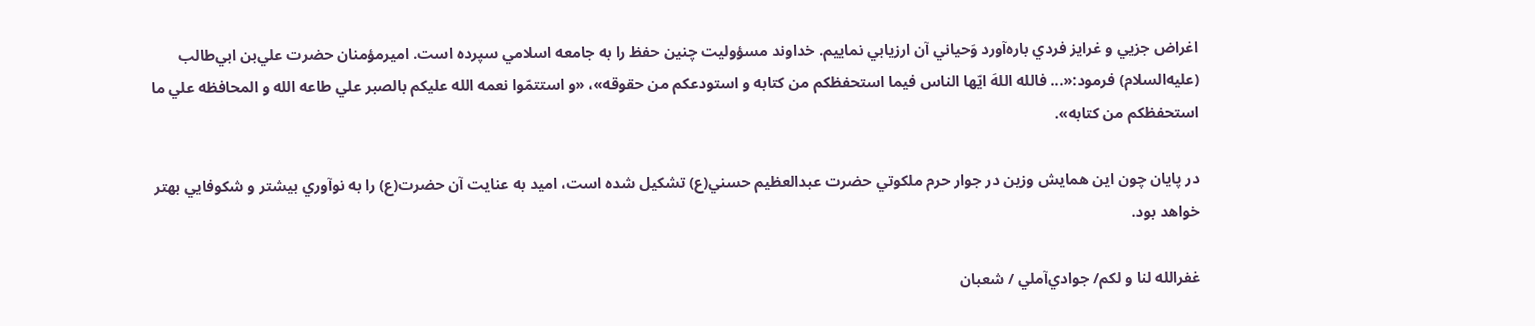اغراض جزيي و غرايز فردي باره‌آورد وَحياني آن ارزيابي نماييم. خداوند مسؤوليت چنين حفظ را به جامعه اسلامي سپرده است. اميرمؤمنان حضرت علي‌بن ابي‌طالب (عليه‌السلام) فرمود:«... فالله اللهَ ايّها الناس فيما استحفظكم من كتابه و استودعكم من حقوقه»، «و استتمّوا نعمه الله عليكم بالصبر علي طاعه الله و المحافظه علي ما استحفظكم من كتابه».

در پايان چون اين همايش وزين در جوار حرم ملكوتي حضرت عبدالعظيم حسني(ع) تشكيل شده است، اميد به عنايت آن حضرت(ع) را به نوآوري بيشتر و شكوفايي بهتر خواهد بود.

غفرالله لنا و لكم/ جوادي‌آملي / شعبان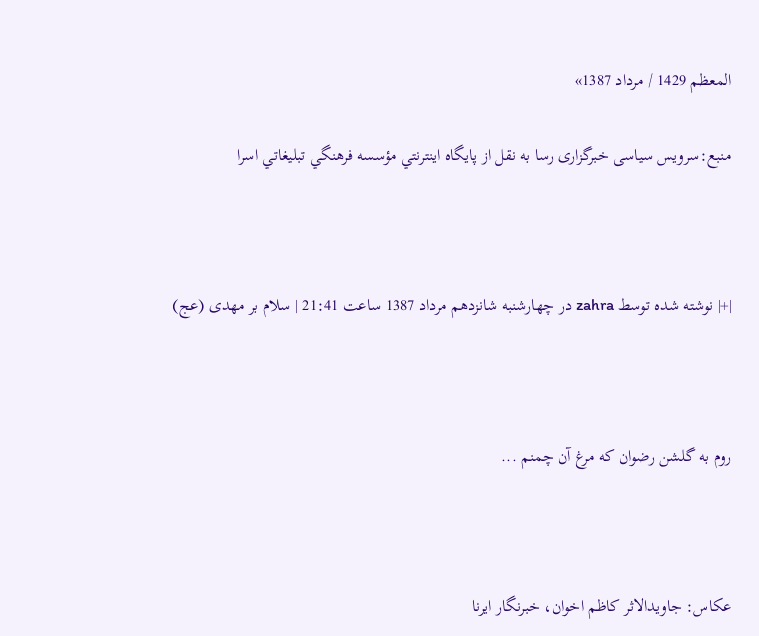المعظم 1429 / مرداد 1387»

منبع:سرویس سیاسی خبرگزاری رسا به نقل از پايگاه اينترنتي مؤسسه فرهنگي تبليغاتي اسرا



|+| نوشته شده توسط zahra در چهارشنبه شانزدهم مرداد 1387 ساعت 21:41 | سلام بر مهدی (عج)



روم به گلشن رضوان که مرغ آن چمنم ...



عکاس: جاویدالاثر کاظم اخوان، خبرنگار ایرنا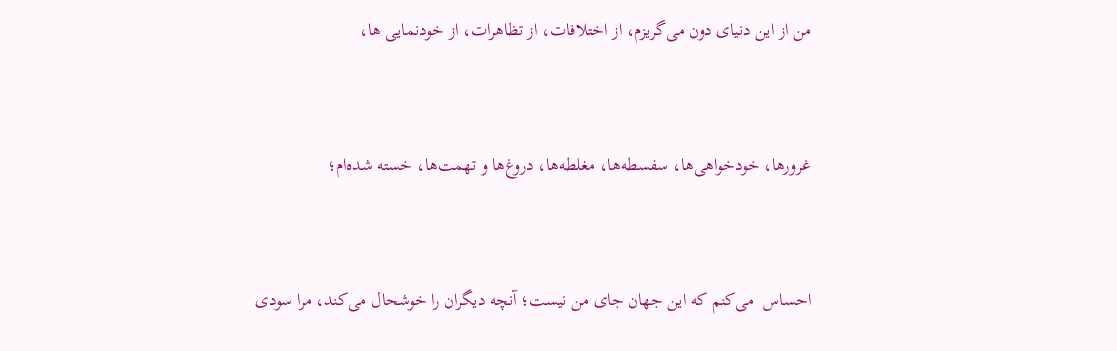من از این دنیای دون می‌گریزم، از اختلافات، از تظاهرات، از خودنمایی ها،



غرورها، خودخواهی‌ها، سفسطه‌ها، مغلطه‌ها، دروغ‌ها و تهمت‌ها، خسته شده‌ام؛



احساس  می‌كنم كه این جهان جای من نیست؛ آنچه دیگران را خوشحال می‌كند، مرا سودی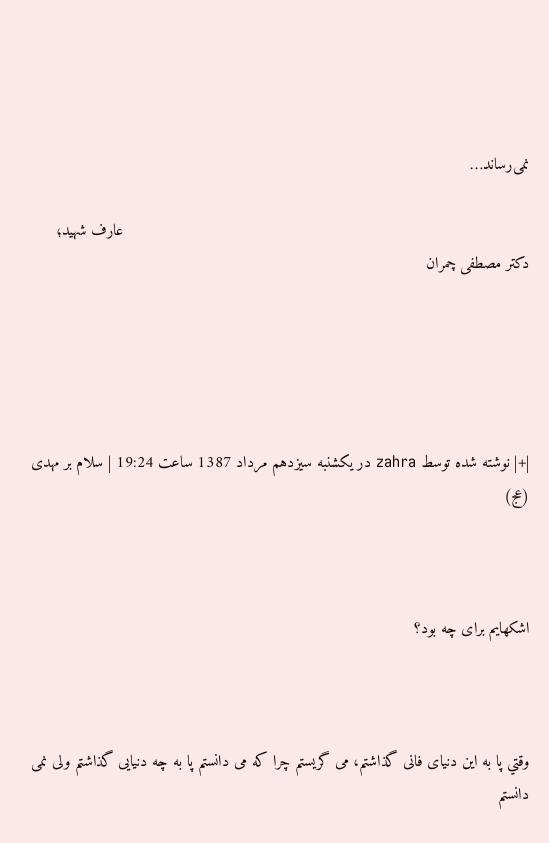نمی‌رساند…

                                                                                       عارف شهید؛ دکتر مصطفی چمران





|+| نوشته شده توسط zahra در یکشنبه سیزدهم مرداد 1387 ساعت 19:24 | سلام بر مهدی (عج)



اشکهایم برای چه بود؟



وقتي پا به این دنیای فانی گذاشتم، می گریستم چرا که می دانستم پا به چه دنیایی گذاشتم ولی نمی دانستم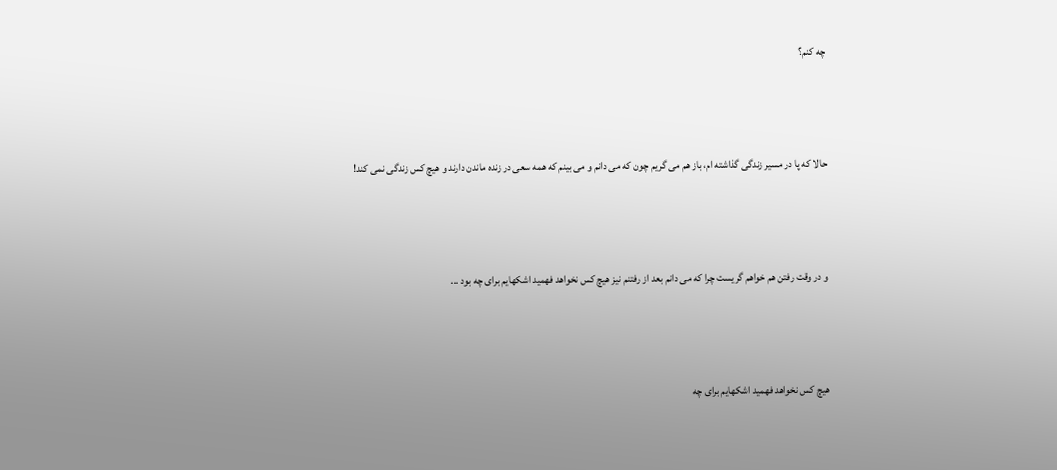چه کنم؟



حالا که پا در مسیر زندگی گذاشته ام، باز هم می گریم چون که می دانم و می بینم که همه سعی در زنده ماندن دارند و هیچ کس زندگی نمی کند!



و در وقت رفتن هم خواهم گریست چرا که می دانم بعد از رفتنم نیز هیچ کس نخواهد فهمید اشکهایم برای چه بود ...



هیچ کس نخواهد فهمید اشکهایم برای چه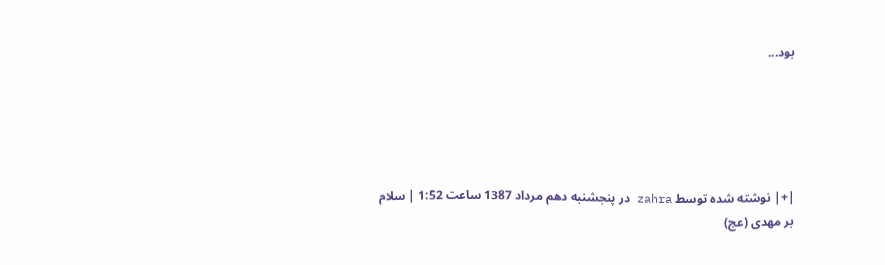بود...





|+| نوشته شده توسط zahra در پنجشنبه دهم مرداد 1387 ساعت 1:52 | سلام بر مهدی (عج)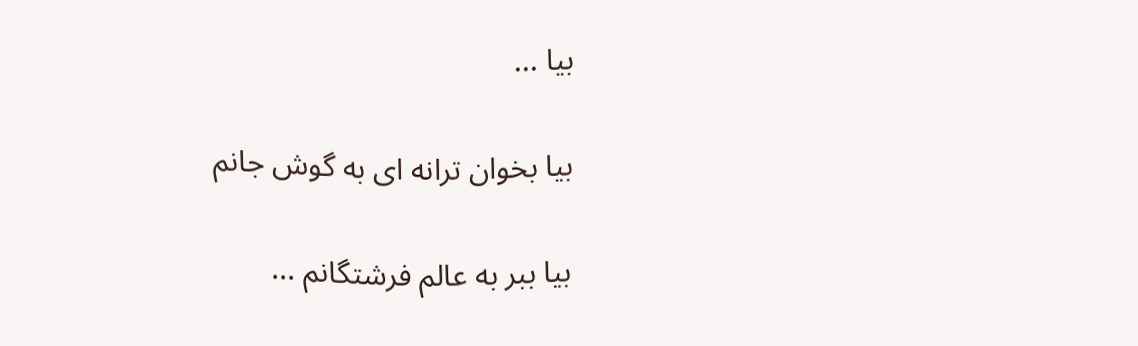بیا ...

بیا بخوان ترانه ای به گوش جانم

بیا ببر به عالم فرشتگانم ...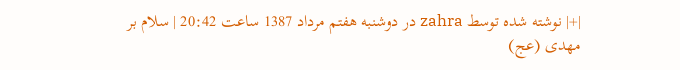|+| نوشته شده توسط zahra در دوشنبه هفتم مرداد 1387 ساعت 20:42 | سلام بر مهدی (عج)